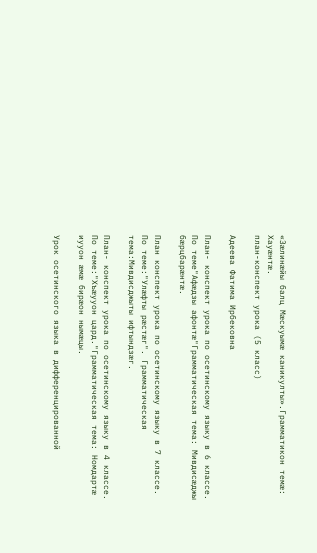«Зӕлинӕйы балц Мӕскуымӕ каникулты».Грамматикон темӕ: Хауӕнтӕ.
план-конспект урока (5 класс)

Адеева Фатима Ирбековна

План- конспект урока по осетинскому языку в 6 классе. По теме"Афæдзы афонтæ"Грамматическая тема: Мивдисæджы бæрцбарæнтæ.

План конспект урока по осетинскому языку в 7 классе. По теме:"Улæфты рæстæг". Грамматическая тема:Мивдисджыты ифтындзæг.

План- конспект урока по осетинскому языку в 4 классе. По теме:"Хъæууон цард."Грамматическая тема: Номдартæ иууон æмæ бирæон нымæцы.

Урок осетинского языка в дифференцированной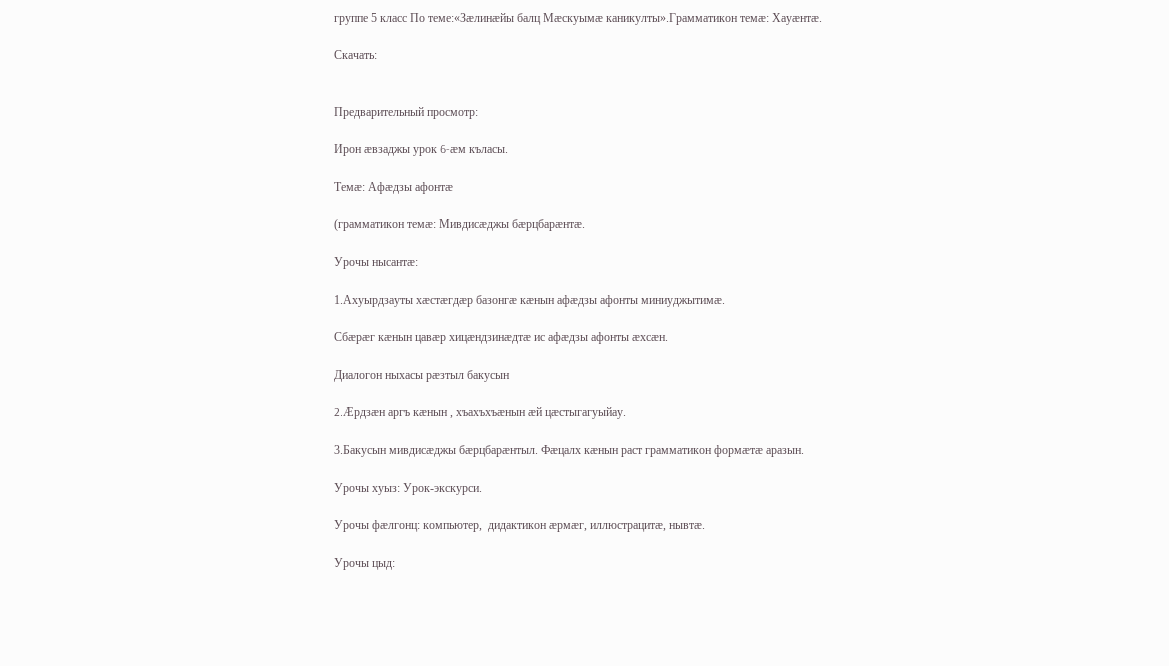группе 5 класс По теме:«Зӕлинӕйы балц Мӕскуымӕ каникулты».Грамматикон темӕ: Хауӕнтӕ.

Скачать:


Предварительный просмотр:

Ирон æвзаджы урок 6-æм къласы.

Темæ: Афæдзы афонтæ

(грамматикон темæ: Мивдисæджы бæрцбарæнтæ.

Урочы нысантæ:

1.Ахуырдзауты хæстæгдæр базонгæ кæнын афæдзы афонты миниуджытимæ.

Сбæрæг кæнын цавæр хицæндзинæдтæ ис афæдзы афонты æхсæн.

Диалогон ныхасы рæзтыл бакусын

2.Æрдзæн аргъ кæнын , хъахъхъæнын æй цæстыгагуыйау.

3.Бакусын мивдисæджы бæрцбарæнтыл. Фæцалх кæнын раст грамматикон формæтæ аразын.

Урочы хуыз: Урок-экскурси.

Урочы фæлгонц: компьютер,  дидактикон æрмæг, иллюстрацитæ, нывтæ.

Урочы цыд: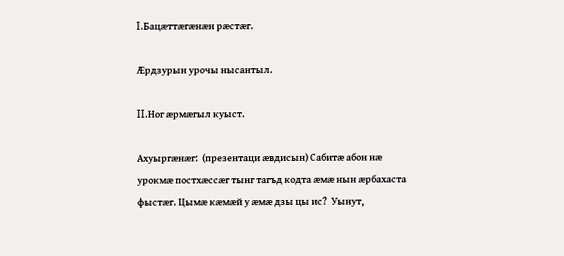Ι.Бацæттæгæнæн рæстæг.

Æрдзурын урочы нысантыл.

ΙΙ.Ног æрмæгыл куыст.

Ахуыргæнæг:  (презентаци æвдисын) Сабитæ абон нæ урокмæ постхæссæг тынг тагъд кодта æмæ нын æрбахаста  фыстæг. Цымæ кæмæй у æмæ дзы цы ис?  Уынут,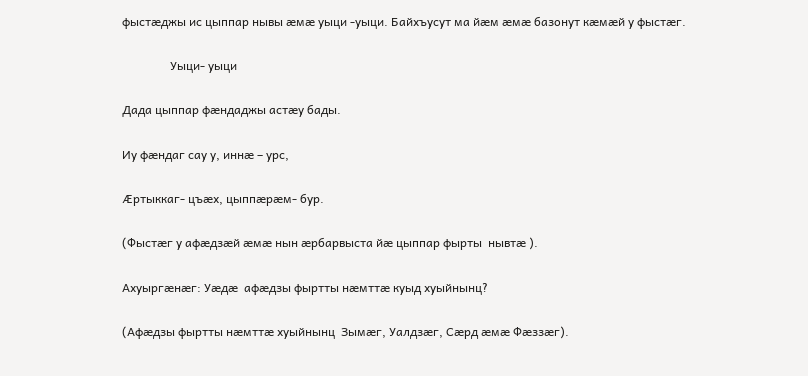фыстæджы ис цыппар нывы æмæ уыци -уыци. Байхъусут ма йæм æмæ базонут кæмæй у фыстæг.

                Уыци- уыци

Дада цыппар фæндаджы астæу бады.

Иу фæндаг сау у, иннæ – урс,

Æртыккаг- цъæх, цыппæрæм- бур.

(Фыстæг у афæдзæй æмæ нын æрбарвыста йæ цыппар фырты  нывтæ ).

Ахуыргæнæг: Уæдæ  афæдзы фыртты нæмттæ куыд хуыйнынц?

(Афæдзы фыртты нæмттæ хуыйнынц  Зымæг, Уалдзæг, Сæрд æмæ Фæззæг).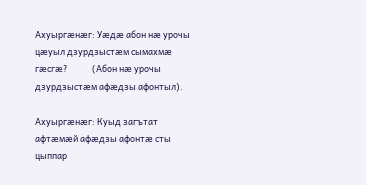Ахуыргæнæг: Уæдæ абон нæ урочы цæуыл дзурдзыстæм сымахмæ гæсгæ?            (Абон нæ урочы дзурдзыстæм афæдзы афонтыл).

Ахуыргæнæг: Куыд загътат афтæмæй афæдзы афонтæ сты цыппар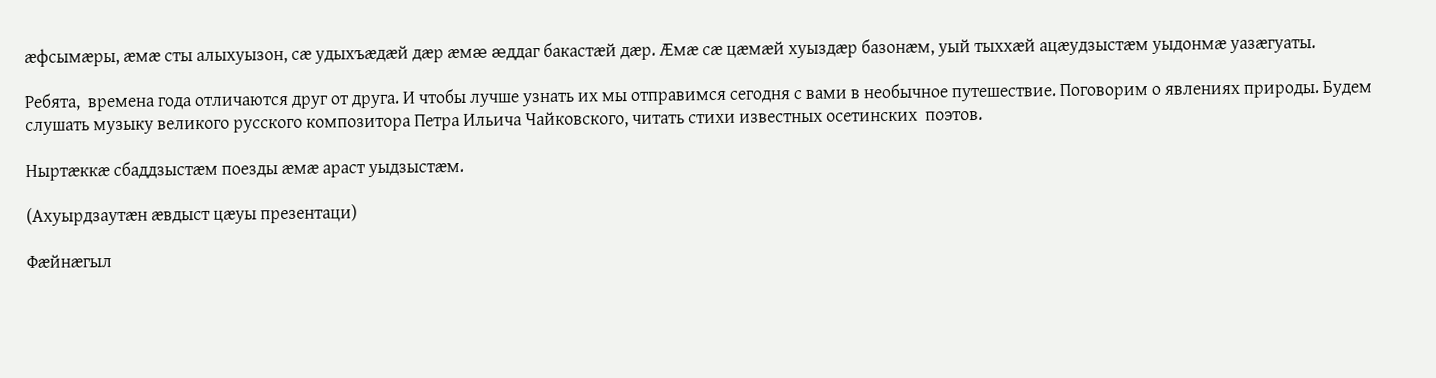æфсымæры, æмæ сты алыхуызон, сæ удыхъæдæй дæр æмæ æддаг бакастæй дæр. Æмæ сæ цæмæй хуыздæр базонæм, уый тыххæй ацæудзыстæм уыдонмæ уазæгуаты.

Ребята,  времена года отличаются друг от друга. И чтобы лучше узнать их мы отправимся сегодня с вами в необычное путешествие. Поговорим о явлениях природы. Будем слушать музыку великого русского композитора Петра Ильича Чайковского, читать стихи известных осетинских  поэтов.

Ныртæккæ сбаддзыстæм поезды æмæ араст уыдзыстæм.

(Ахуырдзаутæн æвдыст цæуы презентаци)

Фæйнæгыл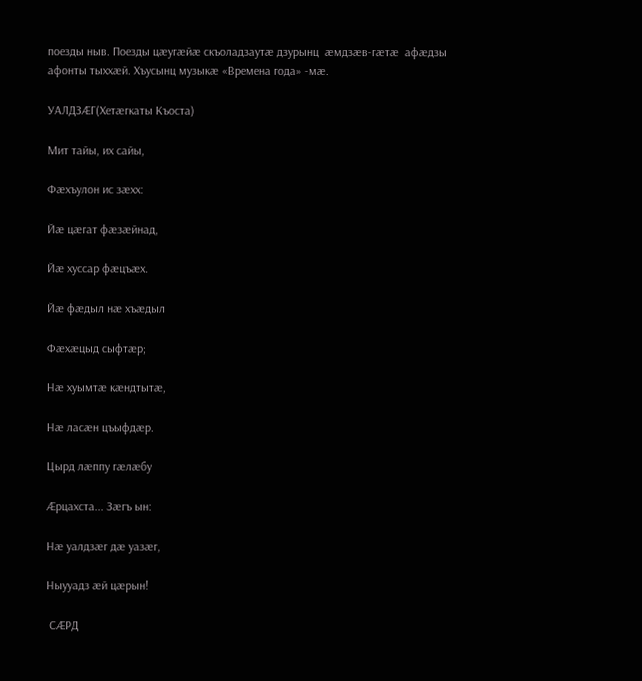поезды ныв. Поезды цæугæйæ скъоладзаутæ дзурынц  æмдзæв-гæтæ  афæдзы афонты тыххæй. Хъусынц музыкæ «Времена года» -мæ.

УАЛДЗÆГ(Хетæгкаты Къоста)

Мит тайы, их сайы,

Фæхъулон ис зæхх:

Йæ цæгат фæзæйнад,

Йæ хуссар фæцъæх.

Йæ фæдыл нæ хъæдыл

Фæхæцыд сыфтæр;

Нæ хуымтæ кæндтытæ,

Нæ ласæн цъыфдæр.

Цырд лæппу гæлæбу

Æрцахста... Зæгъ ын:

Нæ уалдзæг дæ уазæг,

Ныууадз æй цæрын!

 СÆРД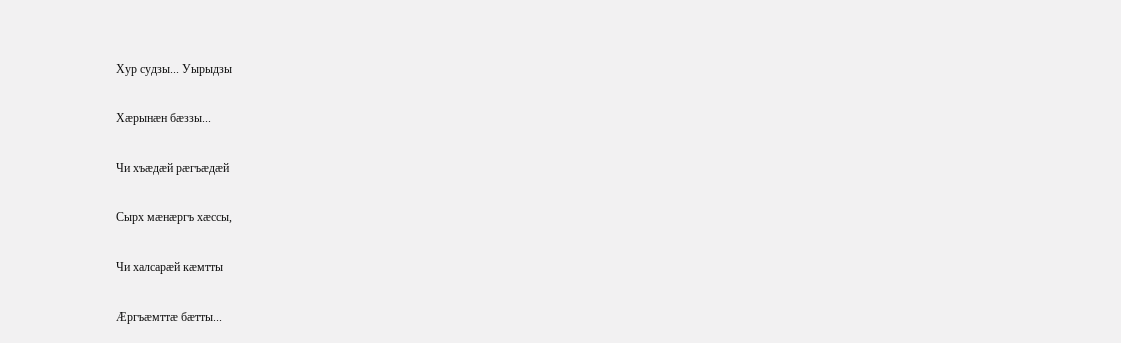Хур судзы... Уырыдзы

Хæрынæн бæззы...

Чи хъæдæй рæгъæдæй

Сырх мæнæргъ хæссы,

Чи халсарæй кæмтты

Æргъæмттæ бæтты...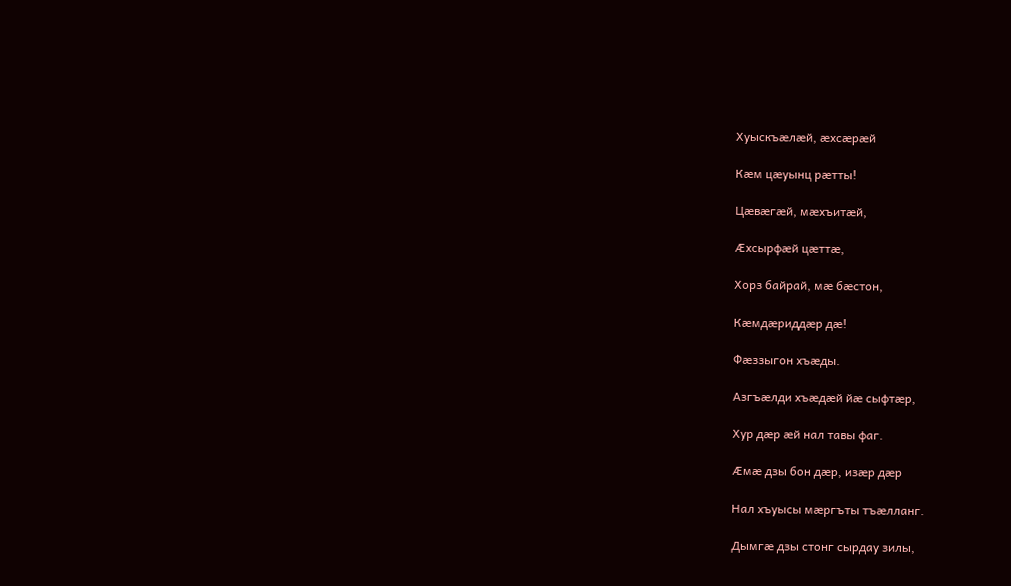Хуыскъæлæй, æхсæрæй

Кæм цæуынц рæтты!

Цæвæгæй, мæхъитæй,

Æхсырфæй цæттæ,

Хорз байрай, мæ бæстон,

Кæмдæриддæр дæ!

Фæззыгон хъæды.

Азгъæлди хъæдæй йæ сыфтæр,

Хур дæр æй нал тавы фаг.

Æмæ дзы бон дæр, изæр дæр

Нал хъуысы мæргъты тъæлланг.

Дымгæ дзы стонг сырдау зилы,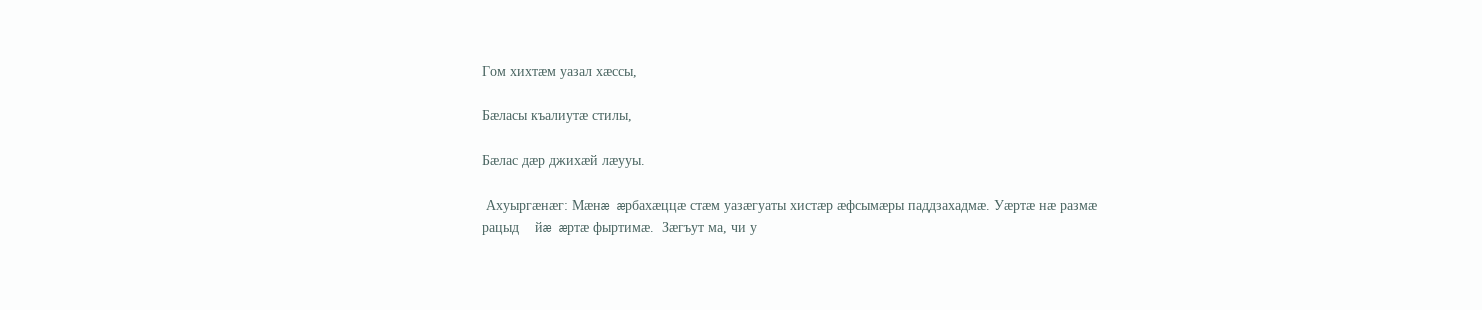Гом хихтæм уазал хæссы,

Бæласы къалиутæ стилы,

Бæлас дæр джихæй лæууы.

 Ахуыргæнæг: Мæнæ æрбахæццæ стæм уазæгуаты хистæр æфсымæры паддзахадмæ. Уæртæ нæ размæ рацыд    йæ æртæ фыртимæ.  Зæгъут ма, чи у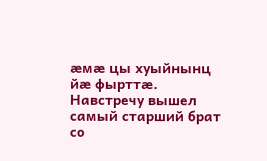æмæ цы хуыйнынц йæ фырттæ.     Навстречу вышел самый старший брат со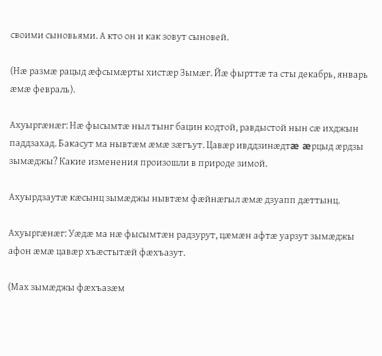своими сыновьями. А кто он и как зовут сыновей.

(Нæ размæ рацыд æфсымæрты хистæр Зымæг. Йæ фырттæ та сты декабрь, январь æмæ февраль).

Ахуыргæнæг: Нæ фысымтæ ныл тынг бацин кодтой, равдыстой нын сæ ихджын паддзахад. Бакасут ма нывтæм æмæ зæгъут. Цавæр ивддзинæдтæ æрцыд æрдзы зымæджы? Какие изменения произошли в природе зимой.

Ахуырдзаутæ кæсынц зымæджы нывтæм фæйнæгыл æмæ дзуапп дæттынц.

Ахуыргæнæг: Уæдæ ма нæ фысымтæн радзурут, цæмæн афтæ уарзут зымæджы афон æмæ цавæр хъæстытæй фæхъазут.

(Мах зымæджы фæхъазæм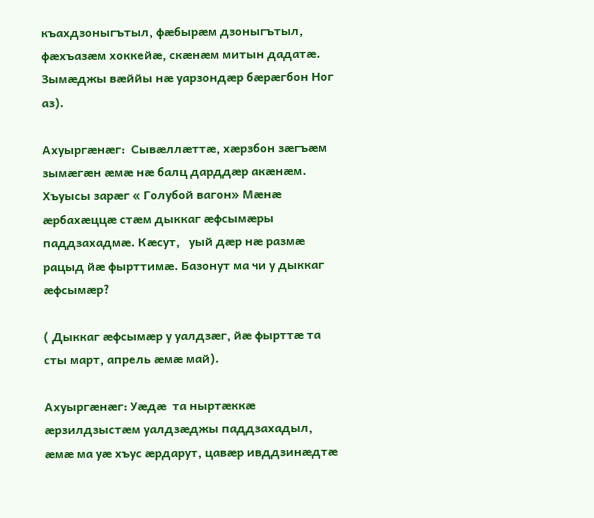къахдзоныгътыл, фæбырæм дзоныгътыл, фæхъазæм хоккейæ, скæнæм митын дадатæ. Зымæджы вæййы нæ уарзондæр бæрæгбон Ног аз).

Ахуыргæнæг:  Сывæллæттæ, хæрзбон зæгъæм зымæгæн æмæ нæ балц дарддæр акæнæм. Хъуысы зарæг « Голубой вагон» Мæнæ æрбахæццæ стæм дыккаг æфсымæры паддзахадмæ. Кæсут,   уый дæр нæ размæ рацыд йæ фырттимæ. Базонут ма чи у дыккаг æфсымæр?

( Дыккаг æфсымæр у уалдзæг, йæ фырттæ та сты март, апрель æмæ май).

Ахуыргæнæг: Уæдæ  та ныртæккæ æрзилдзыстæм уалдзæджы паддзахадыл, æмæ ма уæ хъус æрдарут, цавæр ивддзинæдтæ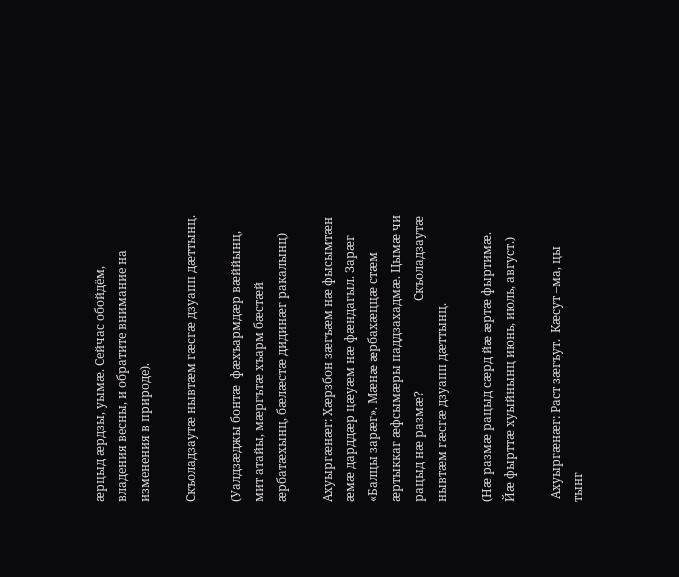æрцыд æрдзы, уымæ. Сейчас обойдём, владения весны, и обратите внимание на изменения в природе).

Скъоладзаутæ нывтæм гæсгæ дзуапп дæттынц.

(Уалдзæджы бонтæ  фæхъармдæр вæййынц, мит атайы, мæргътæ хъарм бæстæй æрбатæхынц, бæлæстæ дидинæг ракалынц)

Ахуыргæнæг: Хæрзбон зæгъæм нæ фысымтæн æмæ дарддæр цæуæм нæ фæндагыл. Зарæг «Балцы зарæг». Мæнæ æрбахæццæ стæм æртыккаг æфсымæры паддзахадмæ. Цымæ чи рацыд нæ размæ?                              Скъоладзаутæ нывтæм гæсгæ дзуапп дæттынц.

(Нæ размæ рацыд сæрд йæ æртæ фыртимæ. Йæ фырттæ хуыйнынц июнь, июль, август.)

 Ахуыргæнæг: Раст зæгъут.  Кæсут –ма, цы тынг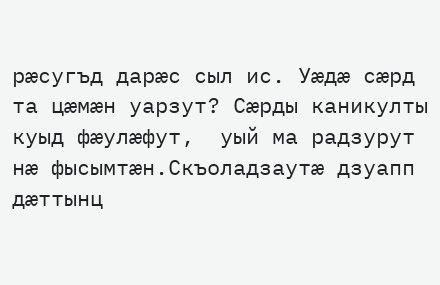рæсугъд дарæс сыл ис. Уæдæ сæрд та цæмæн уарзут? Сæрды каникулты куыд фæулæфут,  уый ма радзурут нæ фысымтæн.Скъоладзаутæ дзуапп дæттынц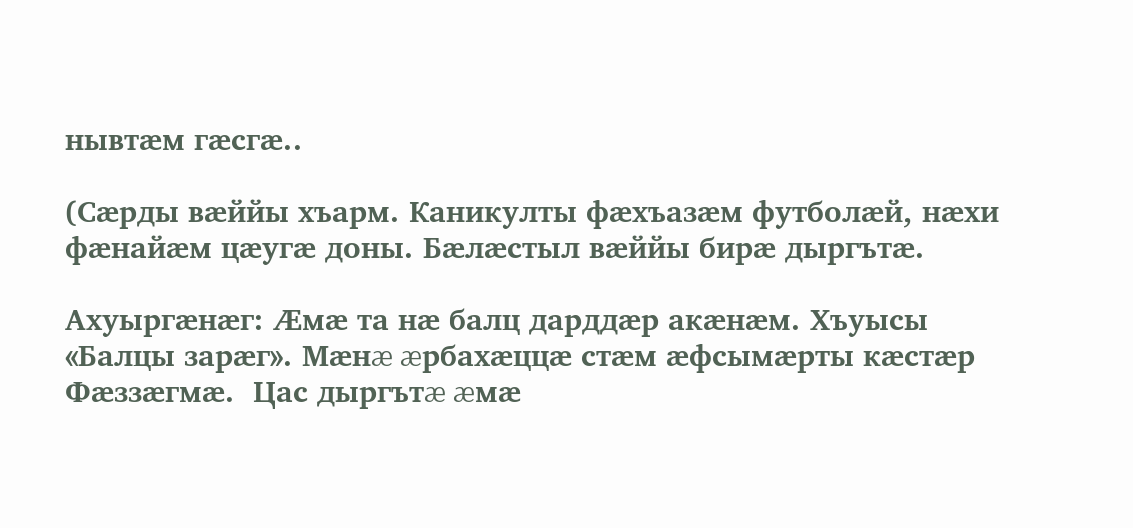нывтæм гæсгæ..

(Сæрды вæййы хъарм. Каникулты фæхъазæм футболæй, нæхи фæнайæм цæугæ доны. Бæлæстыл вæййы бирæ дыргътæ.

Ахуыргæнæг: Æмæ та нæ балц дарддæр акæнæм. Хъуысы  «Балцы зарæг». Мæнæ æрбахæццæ стæм æфсымæрты кæстæр Фæззæгмæ.  Цас дыргътæ æмæ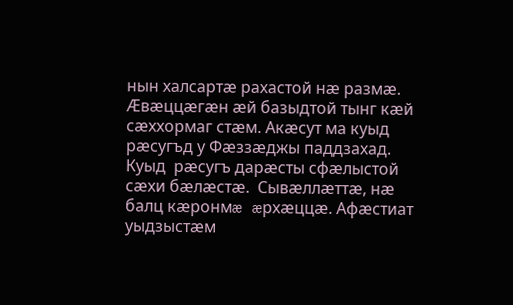нын халсартæ рахастой нæ размæ. Æвæццæгæн æй базыдтой тынг кæй сæххормаг стæм. Акæсут ма куыд рæсугъд у Фæззæджы паддзахад. Куыд  рæсугъ дарæсты сфæлыстой сæхи бæлæстæ.  Сывæллæттæ, нæ балц кæронмæ æрхæццæ. Афæстиат уыдзыстæм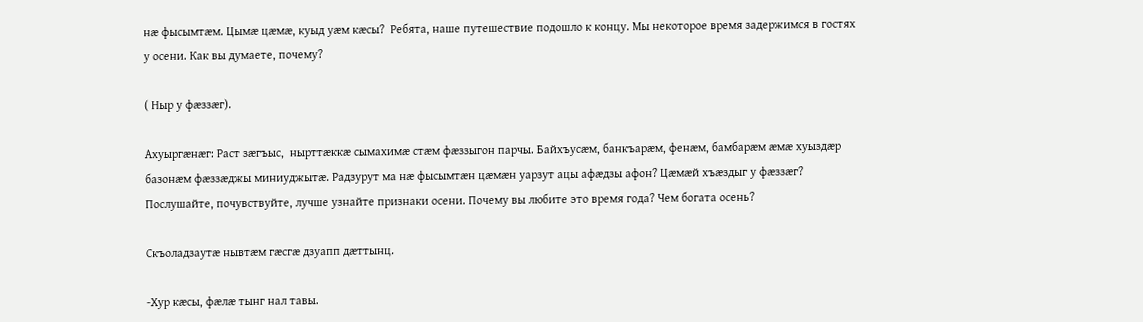нæ фысымтæм. Цымæ цæмæ, куыд уæм кæсы?  Ребята, наше путешествие подошло к концу. Мы некоторое время задержимся в гостях у осени. Как вы думаете, почему?

( Ныр у фæззæг).

Ахуыргæнæг: Раст зæгъыс,  нырттæккæ сымахимæ стæм фæззыгон парчы. Байхъусæм, банкъарæм, фенæм, бамбарæм æмæ хуыздæр базонæм фæззæджы миниуджытæ. Радзурут ма нæ фысымтæн цæмæн уарзут ацы афæдзы афон? Цæмæй хъæздыг у фæззæг?  Послушайте, почувствуйте, лучше узнайте признаки осени. Почему вы любите это время года? Чем богата осень?

Скъоладзаутæ нывтæм гæсгæ дзуапп дæттынц.

-Хур кæсы, фæлæ тынг нал тавы.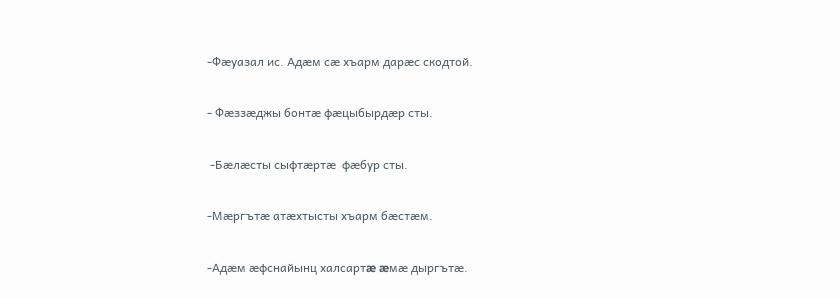-Фæуазал ис. Адæм сæ хъарм дарæс скодтой.

- Фæззæджы бонтæ фæцыбырдæр сты.

 -Бæлæсты сыфтæртæ  фæбур сты.

-Мæргътæ атæхтысты хъарм бæстæм.

-Адæм æфснайынц халсартæ æмæ дыргътæ.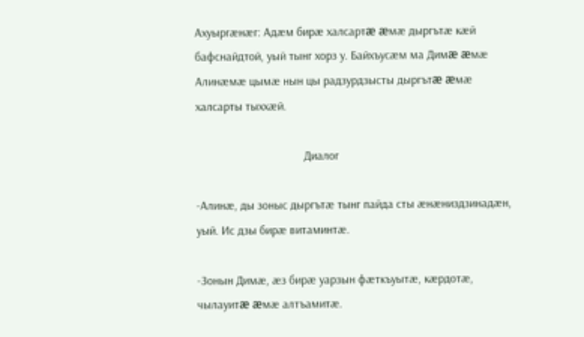Ахуыргæнæг: Адæм бирæ халсартæ æмæ дыргътæ кæй бафснайдтой, уый тынг хорз у. Байхъусæм ма Димæ æмæ Алинæмæ цымæ нын цы радзурдзысты дыргътæ æмæ халсарты тыххæй.

                                    Диалог

-Алинæ, ды зоныс дыргътæ тынг пайда сты æнæниздзинадæн, уый. Ис дзы бирæ витаминтæ.

-Зонын Димæ, æз бирæ уарзын фæткъуытæ, кæрдотæ, чылауитæ æмæ алтъамитæ.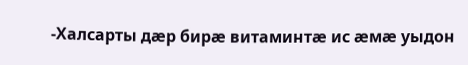-Халсарты дæр бирæ витаминтæ ис æмæ уыдон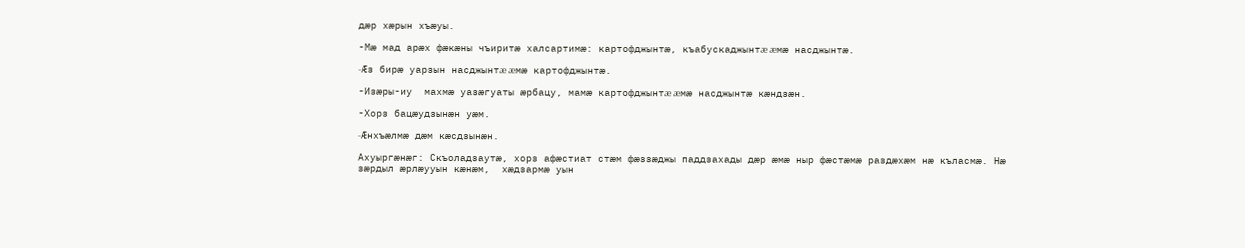дæр хæрын хъæуы.

-Мæ мад арæх фæкæны чъиритæ халсартимæ: картофджынтæ, къабускаджынтæ æмæ насджынтæ.

-Æз бирæ уарзын насджынтæ æмæ картофджынтæ.

-Изæры-иу  махмæ уазæгуаты æрбацу, мамæ картофджынтæ æмæ насджынтæ кæндзæн.

-Хорз бацæудзынæн уæм.

-Æнхъæлмæ дæм кæсдзынæн.

Ахуыргæнæг: Скъоладзаутæ, хорз афæстиат стæм фæззæджы паддзахады дæр æмæ ныр фæстæмæ раздæхæм нæ къласмæ. Нæ зæрдыл æрлæууын кæнæм,  хæдзармæ уын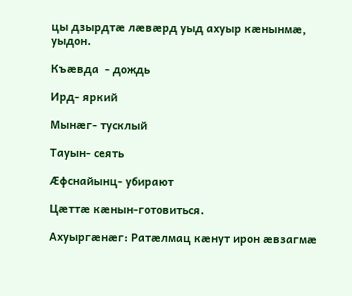цы дзырдтæ лæвæрд уыд ахуыр кæнынмæ,  уыдон.

Къæвда  - дождь

Ирд- яркий

Мынæг- тусклый

Тауын- сеять

Æфснайынц- убирают

Цæттæ кæнын-готовиться.

Ахуыргæнæг: Ратæлмац кæнут ирон æвзагмæ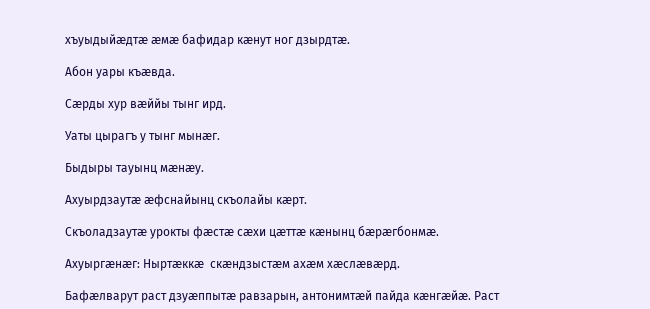хъуыдыйæдтæ æмæ бафидар кæнут ног дзырдтæ.

Абон уары къæвда.

Сæрды хур вæййы тынг ирд.

Уаты цырагъ у тынг мынæг.

Быдыры тауынц мæнæу.

Ахуырдзаутæ æфснайынц скъолайы кæрт.

Скъоладзаутæ урокты фæстæ сæхи цæттæ кæнынц бæрæгбонмæ.

Ахуыргæнæг: Ныртæккæ  скæндзыстæм ахæм хæслæвæрд.

Бафæлварут раст дзуæппытæ равзарын, антонимтæй пайда кæнгæйæ. Раст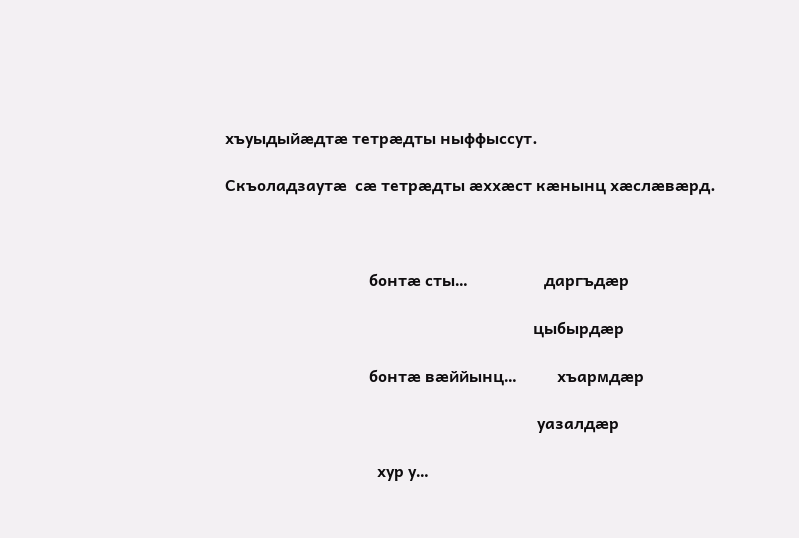хъуыдыйæдтæ тетрæдты ныффыссут.

Скъоладзаутæ  сæ тетрæдты æххæст кæнынц хæслæвæрд.



                                    бонтæ сты…                   даргъдæр

                                                                             цыбырдæр

                                    бонтæ вæййынц…          хъармдæр

                                                                              уазалдæр

                                      хур у…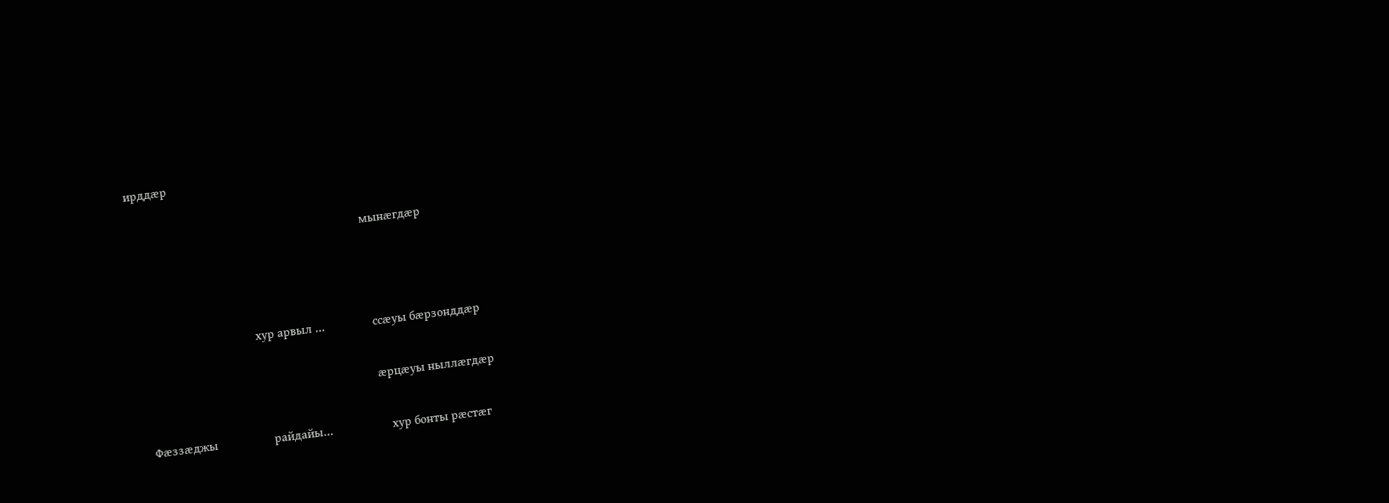ирддæр

                                                                             мынæгдæр



                                      хур арвыл …                ссæуы бæрзонддæр

                                                                             æрцæуы ныллæгдæр

Фæззæджы                   райдайы…                    хур бонты рæстæг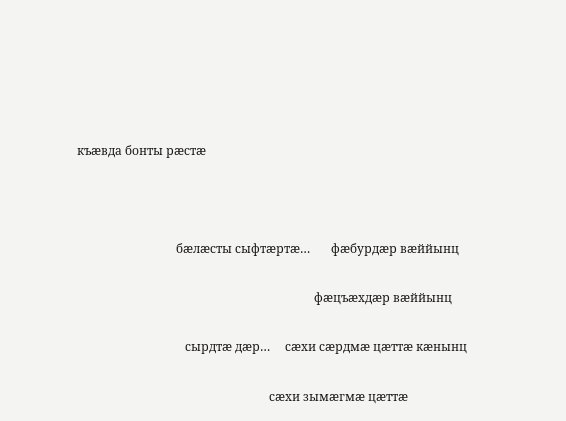къæвда бонты рæстæ



                                 бæлæсты сыфтæртæ…       фæбурдæр вæййынц

                                                                               фæцъæхдæр вæййынц

                                    сырдтæ дæр…     сæхи сæрдмæ цæттæ кæнынц

                                                                сæхи зымæгмæ цæттæ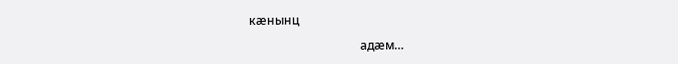кæнынц

                                     адæм…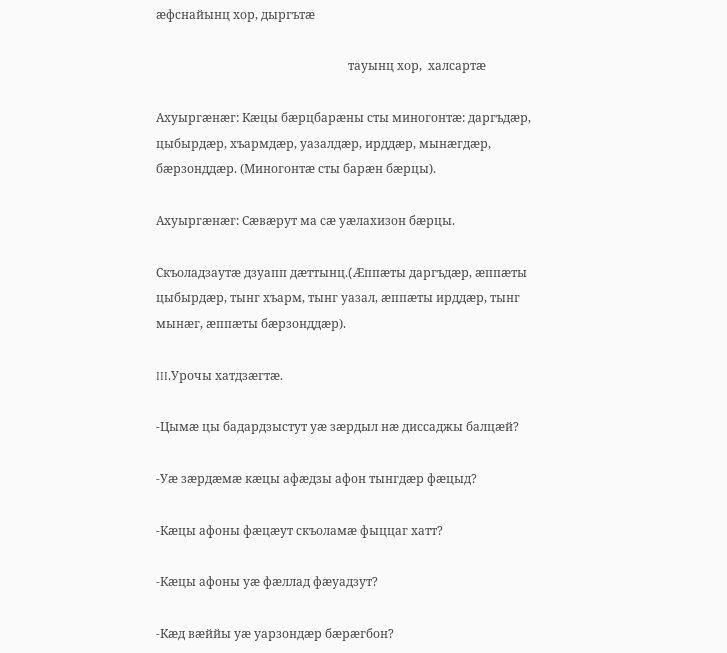æфснайынц хор, дыргътæ

                                                                тауынц хор,  халсартæ

Ахуыргæнæг: Кæцы бæрцбарæны сты миногонтæ: даргъдæр, цыбырдæр, хъармдæр, уазалдæр, ирддæр, мынæгдæр, бæрзонддæр. (Миногонтæ сты барæн бæрцы).

Ахуыргæнæг: Сæвæрут ма сæ уæлахизон бæрцы.

Скъоладзаутæ дзуапп дæттынц.(Æппæты даргъдæр, æппæты цыбырдæр, тынг хъарм, тынг уазал, æппæты ирддæр, тынг мынæг, æппæты бæрзонддæр).

ΙΙΙ.Урочы хатдзæгтæ.

-Цымæ цы бадардзыстут уæ зæрдыл нæ диссаджы балцæй?

-Уæ зæрдæмæ кæцы афæдзы афон тынгдæр фæцыд?

-Кæцы афоны фæцæут скъоламæ фыццаг хатт?

-Кæцы афоны уæ фæллад фæуадзут?

-Кæд вæййы уæ уарзондæр бæрæгбон?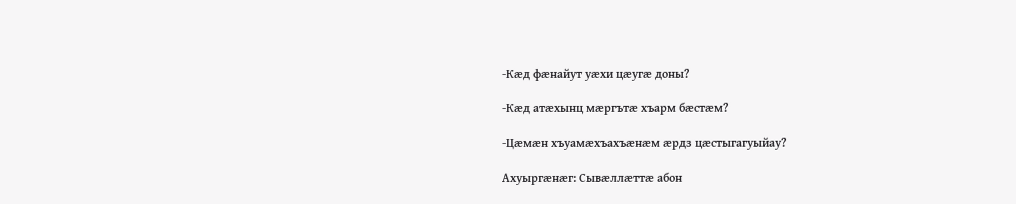-Кæд фæнайут уæхи цæугæ доны?

-Кæд атæхынц мæргътæ хъарм бæстæм?

-Цæмæн хъуамæхъахъæнæм æрдз цæстыгагуыйау?

Ахуыргæнæг: Сывæллæттæ абон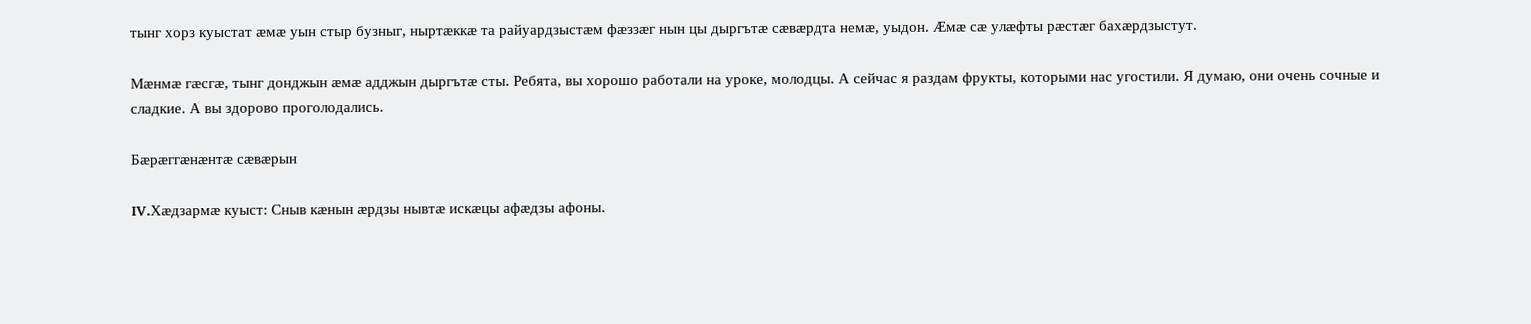тынг хорз куыстат æмæ уын стыр бузныг, ныртæккæ та райуардзыстæм фæззæг нын цы дыргътæ сæвæрдта немæ, уыдон. Æмæ сæ улæфты рæстæг бахæрдзыстут.

Мæнмæ гæсгæ, тынг донджын æмæ адджын дыргътæ сты. Ребята, вы хорошо работали на уроке, молодцы. А сейчас я раздам фрукты, которыми нас угостили. Я думаю, они очень сочные и сладкие. А вы здорово проголодались.

Бæрæггæнæнтæ сæвæрын

ΙV.Хæдзармæ куыст: Сныв кæнын æрдзы нывтæ искæцы афæдзы афоны.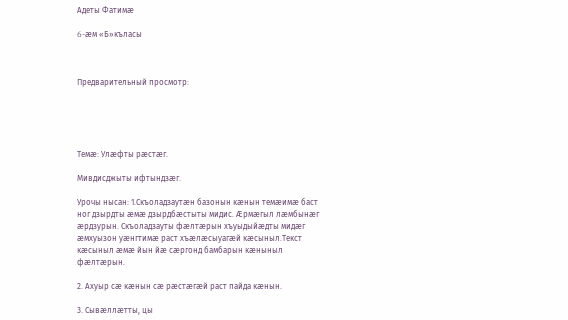Адеты Фатимæ

6-æм «Б»къласы



Предварительный просмотр:





Темæ: Улæфты рæстæг.

Мивдисджыты ифтындзæг.

Урочы нысан: 1.Скъоладзаутæн базонын кæнын темæимæ баст ног дзырдты æмæ дзырдбæстыты мидис. Æрмæгыл лæмбынæг æрдзурын. Скъоладзауты фæлтæрын хъуыдыйæдты мидæг æмхуызон уæнгтимæ раст хъæлæсыуагæй кæсыныл.Текст кæсыныл æмæ йын йæ сæргонд бамбарын кæныныл фæлтæрын.

2. Ахуыр сæ кæнын сæ рæстæгæй раст пайда кæнын.

3. Сывæллæтты, цы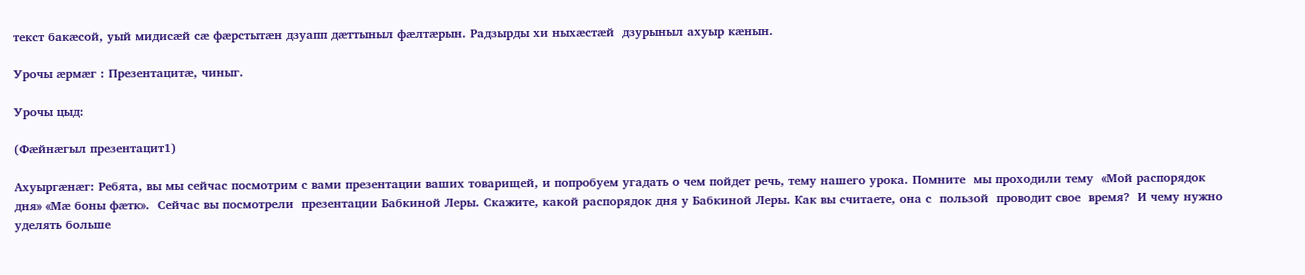текст бакæсой, уый мидисæй сæ фæрстытæн дзуапп дæттыныл фæлтæрын. Радзырды хи ныхæстæй  дзурыныл ахуыр кæнын.

Урочы æрмæг : Презентацитæ, чиныг.

Урочы цыд:

(Фæйнæгыл презентацит1)

Ахуыргæнæг: Ребята, вы мы сейчас посмотрим с вами презентации ваших товарищей, и попробуем угадать о чем пойдет речь, тему нашего урока. Помните  мы проходили тему  «Мой распорядок дня» «Мæ боны фæтк».  Сейчас вы посмотрели  презентации Бабкиной Леры. Скажите, какой распорядок дня у Бабкиной Леры. Как вы считаете, она с  пользой  проводит свое  время?  И чему нужно уделять больше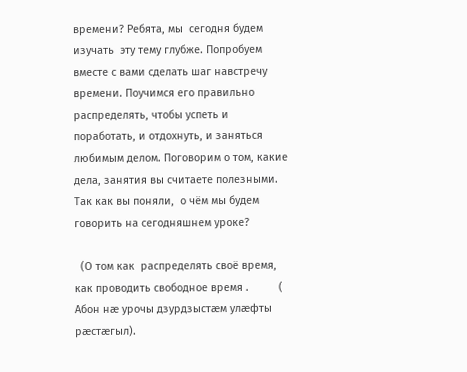времени? Ребята, мы  сегодня будем изучать  эту тему глубже. Попробуем  вместе с вами сделать шаг навстречу времени. Поучимся его правильно распределять, чтобы успеть и поработать, и отдохнуть, и заняться любимым делом. Поговорим о том, какие дела, занятия вы считаете полезными. Так как вы поняли,  о чём мы будем говорить на сегодняшнем уроке?

  (О том как  распределять своё время, как проводить свободное время .          ( Абон нæ урочы дзурдзыстæм улæфты рæстæгыл).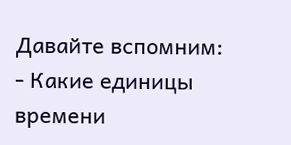Давайте вспомним:                                                                                                                          - Какие единицы времени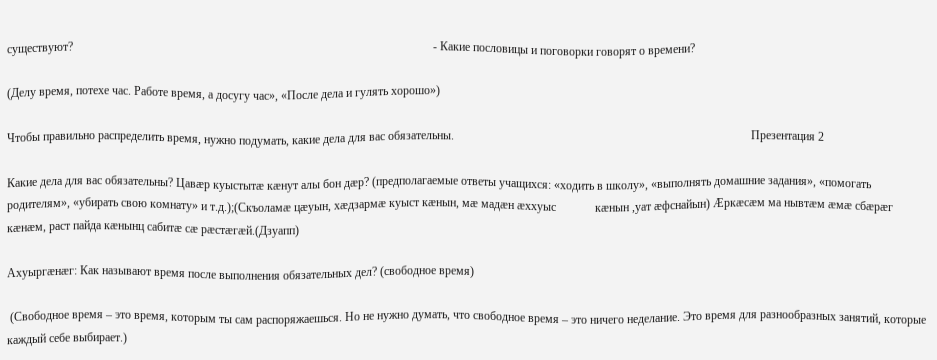существуют?                                                                                                                        - Какие пословицы и поговорки говорят о времени?

(Делу время, потехе час. Работе время, а досугу час», «После дела и гулять хорошо»)

Чтобы правильно распределить время, нужно подумать, какие дела для вас обязательны.                                                                                                   Презентация 2

Какие дела для вас обязательны? Цавæр куыстытæ кæнут алы бон дæр? (предполагаемые ответы учащихся: «ходить в школу», «выполнять домашние задания», «помогать родителям», «убирать свою комнату» и т.д.);(Скъоламæ цæуын, хæдзармæ куыст кæнын, мæ мадæн æххуыс             кæнын ,уат æфснайын) Æркæсæм ма нывтæм æмæ сбæрæг кæнæм, раст пайда кæнынц сабитæ сæ рæстæгæй.(Дзуапп)

Ахуыргæнæг: Как называют время после выполнения обязательных дел? (свободное время)

 (Свободное время – это время, которым ты сам распоряжаешься. Но не нужно думать, что свободное время – это ничего неделание. Это время для разнообразных занятий, которые каждый себе выбирает.)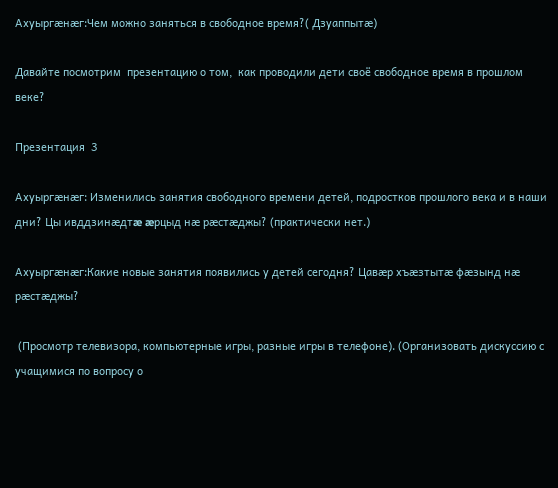Ахуыргæнæг:Чем можно заняться в свободное время?( Дзуаппытæ)

Давайте посмотрим  презентацию о том,  как проводили дети своё свободное время в прошлом веке?

Презентация  3

Ахуыргæнæг: Изменились занятия свободного времени детей, подростков прошлого века и в наши дни? Цы ивддзинæдтæ æрцыд нæ рæстæджы? (практически нет.)

Ахуыргæнæг:Какие новые занятия появились у детей сегодня? Цавæр хъæзтытæ фæзынд нæ рæстæджы?

 (Просмотр телевизора, компьютерные игры, разные игры в телефоне). (Организовать дискуссию с учащимися по вопросу о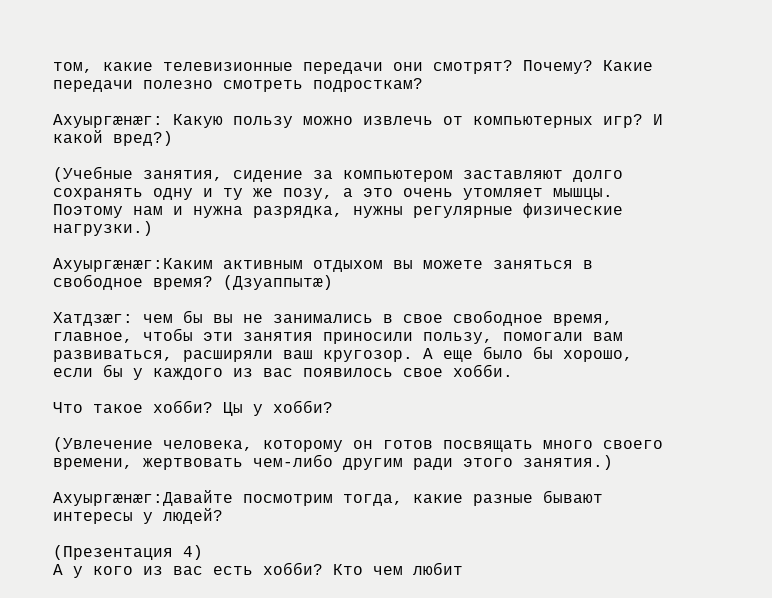том, какие телевизионные передачи они смотрят? Почему? Какие передачи полезно смотреть подросткам?

Ахуыргæнæг: Какую пользу можно извлечь от компьютерных игр? И какой вред?)

(Учебные занятия, сидение за компьютером заставляют долго сохранять одну и ту же позу, а это очень утомляет мышцы. Поэтому нам и нужна разрядка, нужны регулярные физические нагрузки.)

Ахуыргæнæг:Каким активным отдыхом вы можете заняться в свободное время? (Дзуаппытæ)

Хатдзæг: чем бы вы не занимались в свое свободное время, главное, чтобы эти занятия приносили пользу, помогали вам развиваться, расширяли ваш кругозор. А еще было бы хорошо, если бы у каждого из вас появилось свое хобби.

Что такое хобби? Цы у хобби?

(Увлечение человека, которому он готов посвящать много своего времени, жертвовать чем-либо другим ради этого занятия.)

Ахуыргæнæг:Давайте посмотрим тогда, какие разные бывают интересы у людей?

(Презентация 4)                                                                                                           А у кого из вас есть хобби? Кто чем любит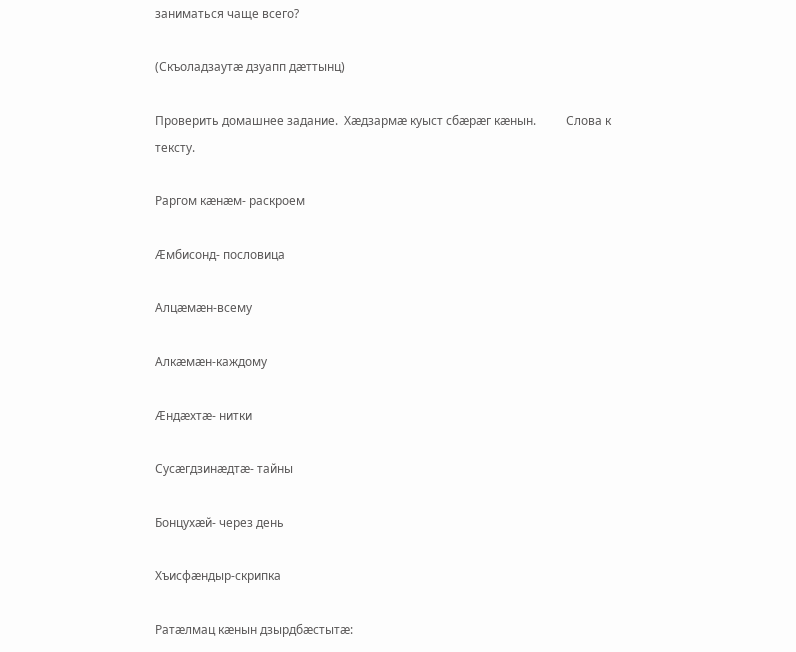заниматься чаще всего?

(Скъоладзаутæ дзуапп дæттынц)

Проверить домашнее задание.  Хæдзармæ куыст сбæрæг кæнын.          Слова к тексту.

Раргом кæнæм- раскроем

Æмбисонд- пословица

Алцæмæн-всему

Алкæмæн-каждому

Æндæхтæ- нитки

Сусæгдзинæдтæ- тайны

Бонцухæй- через день

Хъисфæндыр-скрипка

Ратæлмац кæнын дзырдбæстытæ: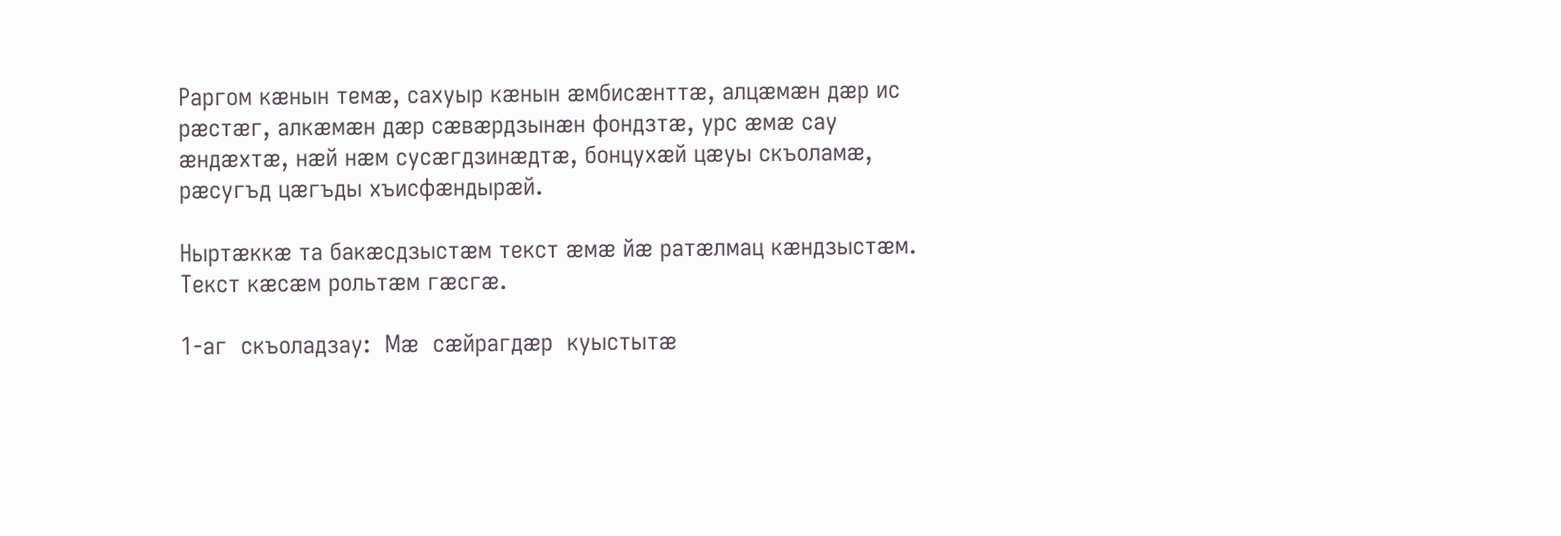Раргом кæнын темæ, сахуыр кæнын æмбисæнттæ, алцæмæн дæр ис рæстæг, алкæмæн дæр сæвæрдзынæн фондзтæ, урс æмæ сау æндæхтæ, нæй нæм сусæгдзинæдтæ, бонцухæй цæуы скъоламæ,  рæсугъд цæгъды хъисфæндырæй.

Ныртæккæ та бакæсдзыстæм текст æмæ йæ ратæлмац кæндзыстæм. Текст кæсæм рольтæм гæсгæ.

1-аг  скъоладзау:  Мæ  сæйрагдæр  куыстытæ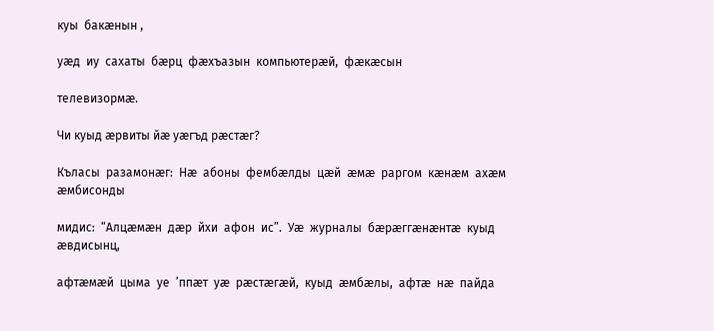куы  бакæнын ,

уæд  иу  сахаты  бæрц  фæхъазын  компьютерæй,  фæкæсын

телевизормæ.

Чи куыд æрвиты йæ уæгъд рæстæг?

Къласы  разамонæг:  Нæ  абоны  фембæлды  цæй  æмæ  раргом  кæнæм  ахæм  æмбисонды

мидис:  “Алцæмæн  дæр  йхи  афон  ис”.  Уæ  журналы  бæрæггæнæнтæ  куыд  æвдисынц,

афтæмæй  цыма  уе  ’ппæт  уæ  рæстæгæй,  куыд  æмбæлы,  афтæ  нæ  пайда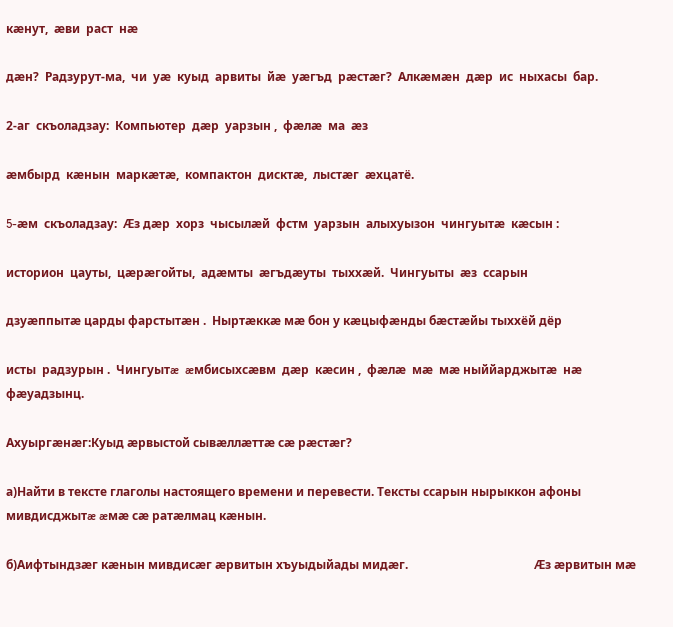кæнут,  æви  раст  нæ

дæн?  Радзурут-ма,  чи  уæ  куыд  арвиты  йæ  уæгъд  рæстæг?  Алкæмæн  дæр  ис  ныхасы  бар.

2-аг  скъоладзау:  Компьютер  дæр  уарзын ,  фæлæ  ма  æз

æмбырд  кæнын  маркæтæ,  компактон  дисктæ,  лыстæг  æхцатё.

5-æм  скъоладзау:  Æз дæр  хорз  чысылæй  фстм  уарзын  алыхуызон  чингуытæ  кæсын :

историон  цауты,  цæрæгойты,  адæмты  æгъдæуты  тыххæй.  Чингуыты  æз  ссарын

дзуæппытæ царды фарстытæн .  Ныртæккæ мæ бон у кæцыфæнды бæстæйы тыххёй дёр

исты  радзурын .  Чингуытæ  æмбисыхсæвм  дæр  кæсин ,  фæлæ  мæ  мæ ныййарджытæ  нæ  фæуадзынц.

Ахуыргæнæг:Куыд æрвыстой сывæллæттæ сæ рæстæг?

а)Найти в тексте глаголы настоящего времени и перевести. Тексты ссарын нырыккон афоны мивдисджытæ æмæ сæ ратæлмац кæнын.

б)Аифтындзæг кæнын мивдисæг æрвитын хъуыдыйады мидæг.                                          Æз æрвитын мæ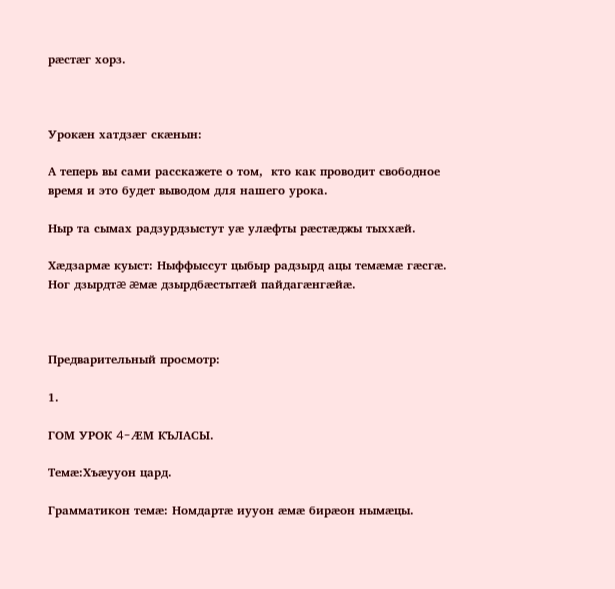рæстæг хорз.



Урокæн хатдзæг скæнын:

А теперь вы сами расскажете о том,  кто как проводит свободное время и это будет выводом для нашего урока.

Ныр та сымах радзурдзыстут уæ улæфты рæстæджы тыххæй.

Хæдзармæ куыст: Ныффыссут цыбыр радзырд ацы темæмæ гæсгæ. Ног дзырдтæ æмæ дзырдбæстытæй пайдагæнгæйæ.



Предварительный просмотр:

1.

ГОМ УРОК 4-ÆМ КЪЛАСЫ.

Темæ:Хъæууон цард.

Грамматикон темæ: Номдартæ иууон æмæ бирæон нымæцы.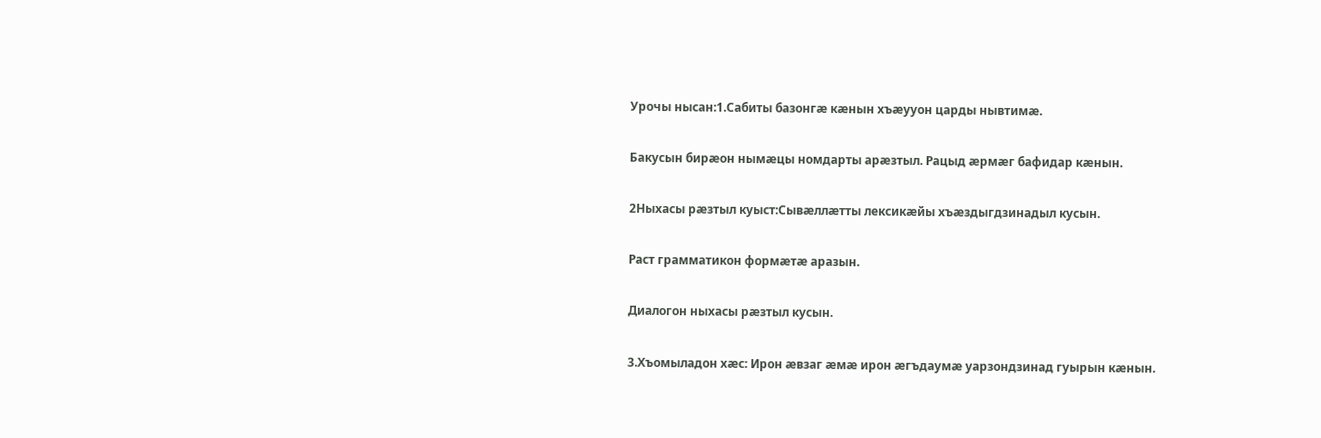Урочы нысан:1.Сабиты базонгæ кæнын хъæууон царды нывтимæ.

Бакусын бирæон нымæцы номдарты арæзтыл. Рацыд æрмæг бафидар кæнын.

2Ныхасы рæзтыл куыст:Сывæллæтты лексикæйы хъæздыгдзинадыл кусын.

Раст грамматикон формæтæ аразын.

Диалогон ныхасы рæзтыл кусын.

3.Хъомыладон хæс: Ирон æвзаг æмæ ирон æгъдаумæ уарзондзинад гуырын кæнын.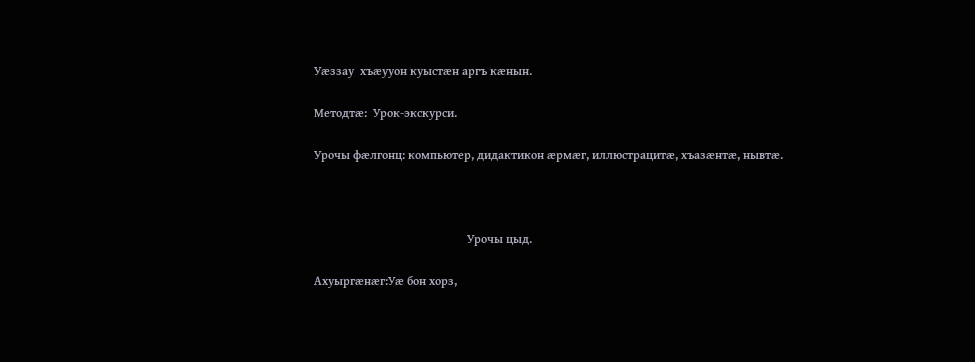Уæззау  хъæууон куыстæн аргъ кæнын.

Методтæ:  Урок-экскурси.

Урочы фæлгонц: компьютер, дидактикон æрмæг, иллюстрацитæ, хъазæнтæ, нывтæ.



                                                   Урочы цыд.

Ахуыргæнæг:Уæ бон хорз,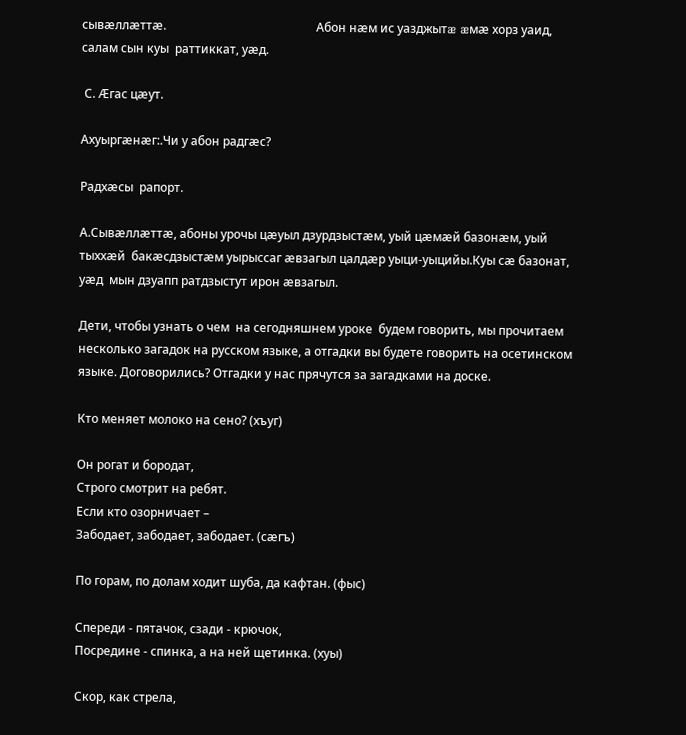сывæллæттæ.                                                  Абон нæм ис уазджытæ æмæ хорз уаид,  салам сын куы  раттиккат, уæд.

 С. Æгас цæут.

Ахуыргæнæг:.Чи у абон радгæс?

Радхæсы  рапорт.

А.Сывæллæттæ, абоны урочы цæуыл дзурдзыстæм, уый цæмæй базонæм, уый тыххæй  бакæсдзыстæм уырыссаг æвзагыл цалдæр уыци-уыцийы.Куы сæ базонат, уæд  мын дзуапп ратдзыстут ирон æвзагыл.

Дети, чтобы узнать о чем  на сегодняшнем уроке  будем говорить, мы прочитаем  несколько загадок на русском языке, а отгадки вы будете говорить на осетинском языке. Договорились? Отгадки у нас прячутся за загадками на доске.

Кто меняет молоко на сено? (хъуг)

Он рогат и бородат,
Строго смотрит на ребят.
Если кто озорничает –
Забодает, забодает, забодает. (сæгъ)

По горам, по долам ходит шуба, да кафтан. (фыс)

Спереди - пятачок, сзади - крючок,
Посредине - спинка, а на ней щетинка. (хуы)

Скор, как стрела,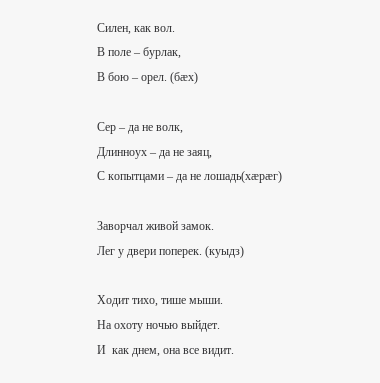Силен, как вол.
В поле – бурлак,
В бою – орел. (бæх)

Сер – да не волк,
Длинноух – да не заяц,
С копытцами – да не лошадь(хæрæг)

Заворчал живой замок.
Лег у двери поперек. (куыдз)

Ходит тихо, тише мыши.
На охоту ночью выйдет.
И  как днем, она все видит.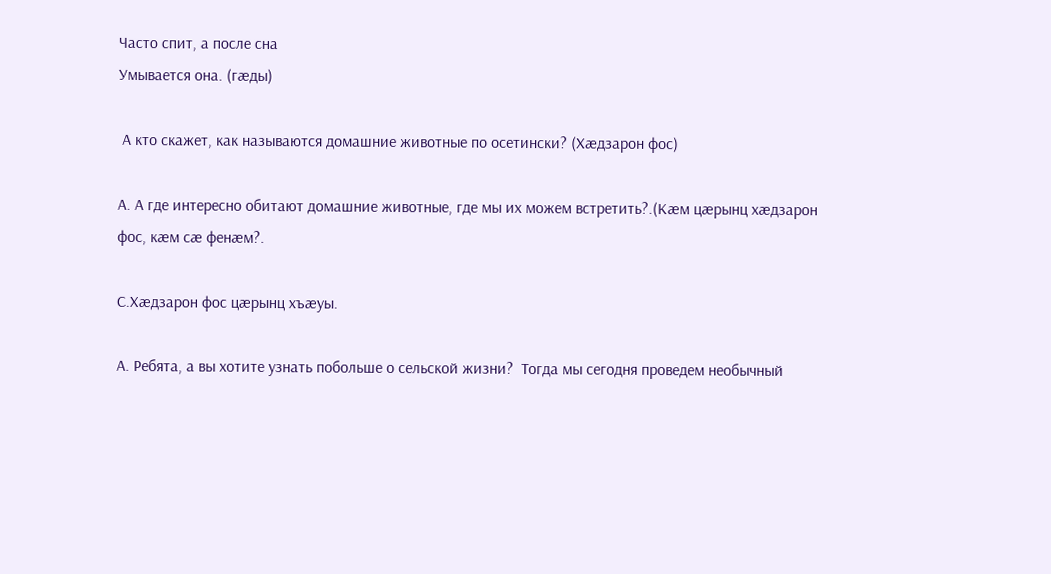Часто спит, а после сна
Умывается она. (гæды)

 А кто скажет, как называются домашние животные по осетински? (Хæдзарон фос)

А. А где интересно обитают домашние животные, где мы их можем встретить?.(Кæм цæрынц хæдзарон фос, кæм сæ фенæм?.

С.Хæдзарон фос цæрынц хъæуы.

А. Ребята, а вы хотите узнать побольше о сельской жизни?  Тогда мы сегодня проведем необычный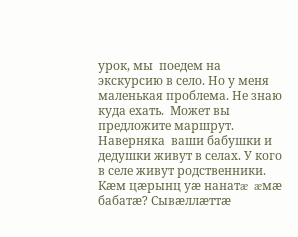урок, мы  поедем на экскурсию в село. Но у меня маленькая проблема. Не знаю куда ехать.  Может вы предложите маршрут. Наверняка  ваши бабушки и дедушки живут в селах. У кого в селе живут родственники.  Кæм цæрынц уæ нанатæ  æмæ бабатæ? Сывæллæттæ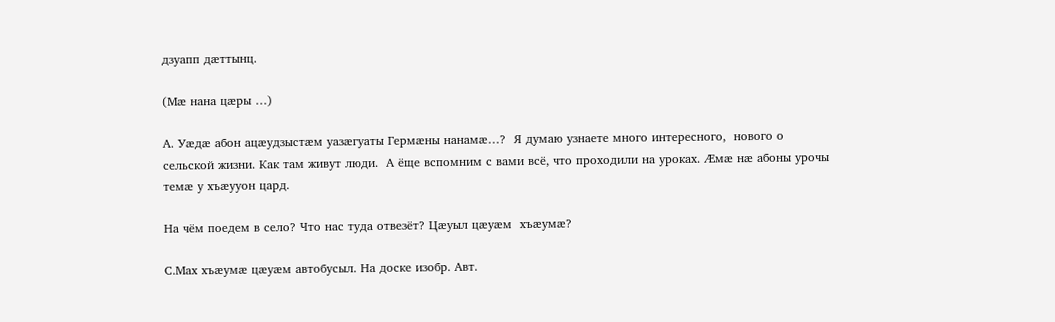дзуапп дæттынц.

(Мæ нана цæры …)

А. Уæдæ абон ацæудзыстæм уазæгуаты Гермæны нанамæ…?  Я думаю узнаете много интересного,  нового о сельской жизни. Как там живут люди.  А ёще вспомним с вами всё, что проходили на уроках. Æмæ нæ абоны урочы темæ у хъæууон цард.

На чём поедем в село? Что нас туда отвезёт? Цæуыл цæуæм  хъæумæ?

С.Мах хъæумæ цæуæм автобусыл. На доске изобр. Авт.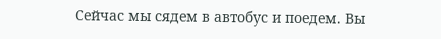Сейчас мы сядем в автобус и поедем. Вы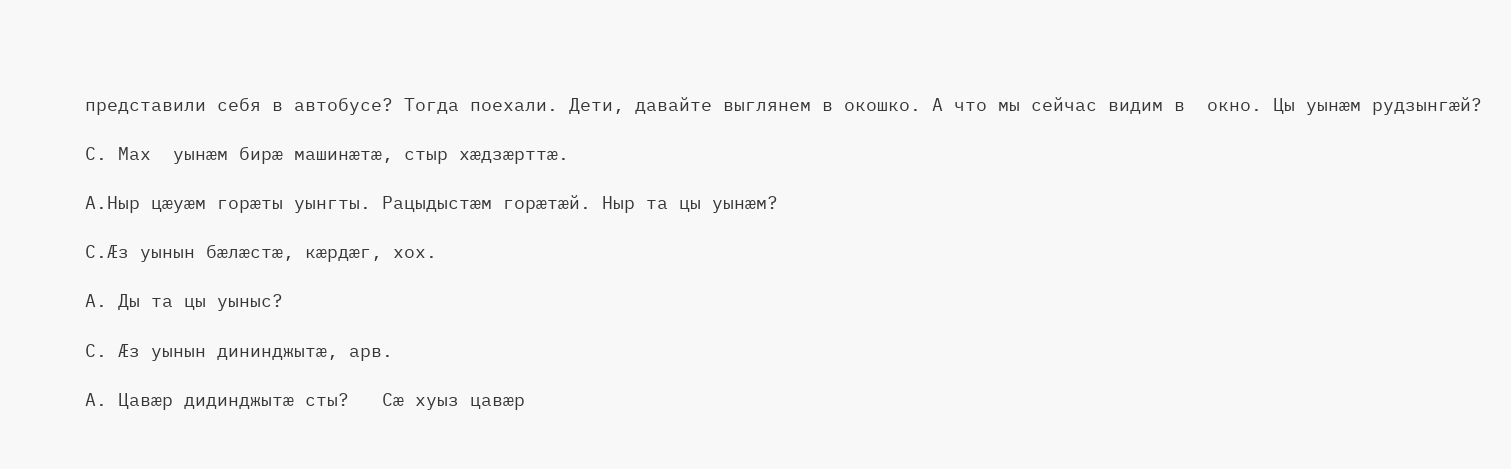представили себя в автобусе? Тогда поехали. Дети, давайте выглянем в окошко. А что мы сейчас видим в  окно. Цы уынæм рудзынгæй?

С. Мах  уынæм бирæ машинæтæ, стыр хæдзæрттæ.

А.Ныр цæуæм горæты уынгты. Рацыдыстæм горæтæй. Ныр та цы уынæм?

С.Æз уынын бæлæстæ, кæрдæг, хох.

А. Ды та цы уыныс?

С. Æз уынын дининджытæ, арв.

А. Цавæр дидинджытæ сты?   Сæ хуыз цавæр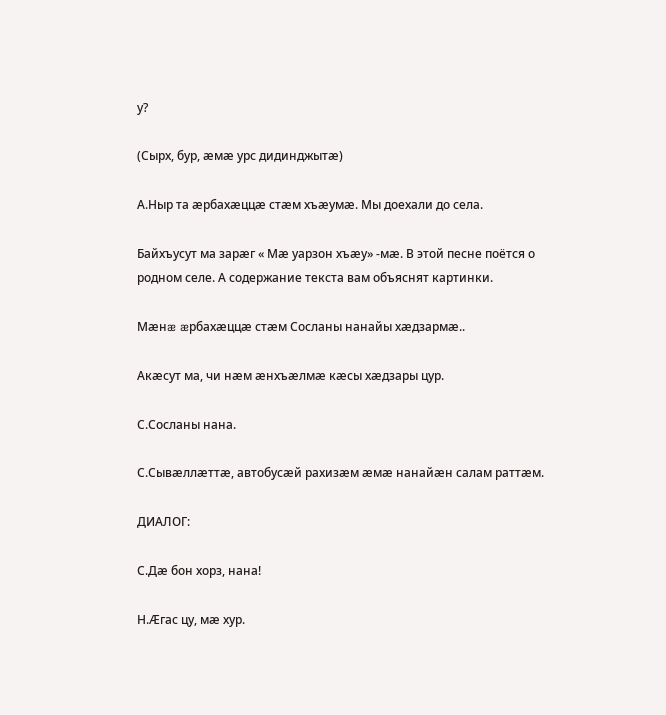у?

(Сырх, бур, æмæ урс дидинджытæ)

А.Ныр та æрбахæццæ стæм хъæумæ. Мы доехали до села.

Байхъусут ма зарæг « Мæ уарзон хъæу» -мæ. В этой песне поётся о родном селе. А содержание текста вам объяснят картинки.

Мæнæ æрбахæццæ стæм Сосланы нанайы хæдзармæ..

Акæсут ма, чи нæм æнхъæлмæ кæсы хæдзары цур.

С.Сосланы нана.

С.Сывæллæттæ, автобусæй рахизæм æмæ нанайæн салам раттæм.

ДИАЛОГ:

С.Дæ бон хорз, нана!

Н.Æгас цу, мæ хур.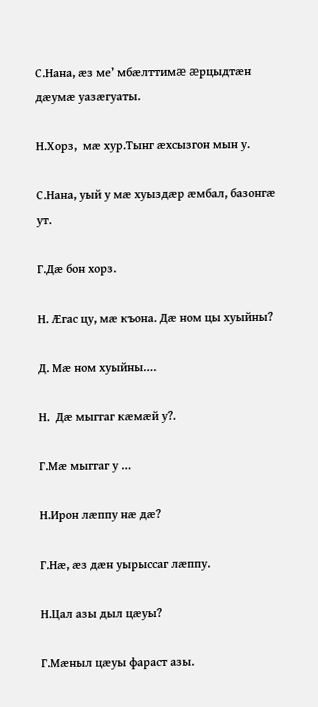С.Нана, æз ме’ мбæлттимæ æрцыдтæн дæумæ уазæгуаты.

Н.Хорз,  мæ хур.Тынг æхсызгон мын у.

С.Нана, уый у мæ хуыздæр æмбал, базонгæ ут.

Г.Дæ бон хорз.

Н. Æгас цу, мæ къона. Дæ ном цы хуыйны?

Д. Мæ ном хуыйны….

Н.  Дæ мыггаг кæмæй у?.

Г.Мæ мыггаг у …

Н.Ирон лæппу нæ дæ?

Г.Нæ, æз дæн уырыссаг лæппу.

Н.Цал азы дыл цæуы?

Г.Мæныл цæуы фараст азы.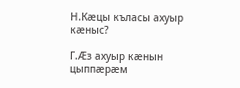Н.Кæцы къласы ахуыр кæныс?

Г.Æз ахуыр кæнын цыппæрæм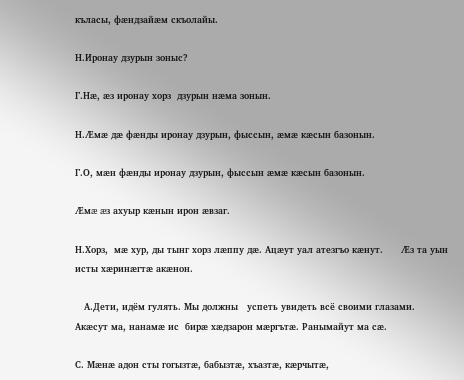къласы, фæндзайæм скъолайы.

Н.Иронау дзурын зоныс?

Г.Нæ, æз иронау хорз  дзурын нæма зонын.

Н.Æмæ дæ фæнды иронау дзурын, фыссын, æмæ кæсын базонын.

Г.О, мæн фæнды иронау дзурын, фыссын æмæ кæсын базонын.

Æмæ æз ахуыр кæнын ирон æвзаг.

Н.Хорз,  мæ хур, ды тынг хорз лæппу дæ. Ацæут уал атезгъо кæнут.      Æз та уын исты хæринæгтæ акæнон.

   А.Дети, идём гулять. Мы должны   успеть увидеть всё своими глазами.                                                                                               Акæсут ма, нанамæ ис  бирæ хæдзарон мæргътæ. Ранымайут ма сæ.

С. Мæнæ адон сты гогызтæ, бабызтæ, хъазтæ, кæрчытæ,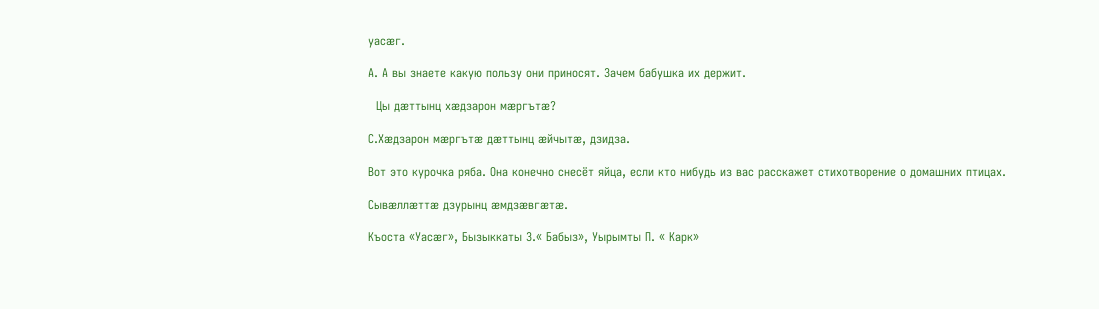уасæг.

А. А вы знаете какую пользу они приносят. Зачем бабушка их держит.

  Цы дæттынц хæдзарон мæргътæ?

С.Хæдзарон мæргътæ дæттынц æйчытæ, дзидза.

Вот это курочка ряба. Она конечно снесёт яйца, если кто нибудь из вас расскажет стихотворение о домашних птицах.

Сывæллæттæ дзурынц æмдзæвгæтæ.

Къоста «Уасæг», Бызыккаты З.« Бабыз», Уырымты П. « Карк»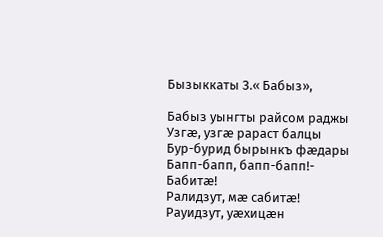Бызыккаты З.« Бабыз»,

Бабыз уынгты райсом раджы                                                                    Узгæ, узгæ рараст балцы                                                                              Бур-бурид бырынкъ фæдары                                                                  Бапп-бапп, бапп-бапп!-                                                                             Бабитæ!                                                                                               Ралидзут, мæ сабитæ!                                                                       Рауидзут, уæхицæн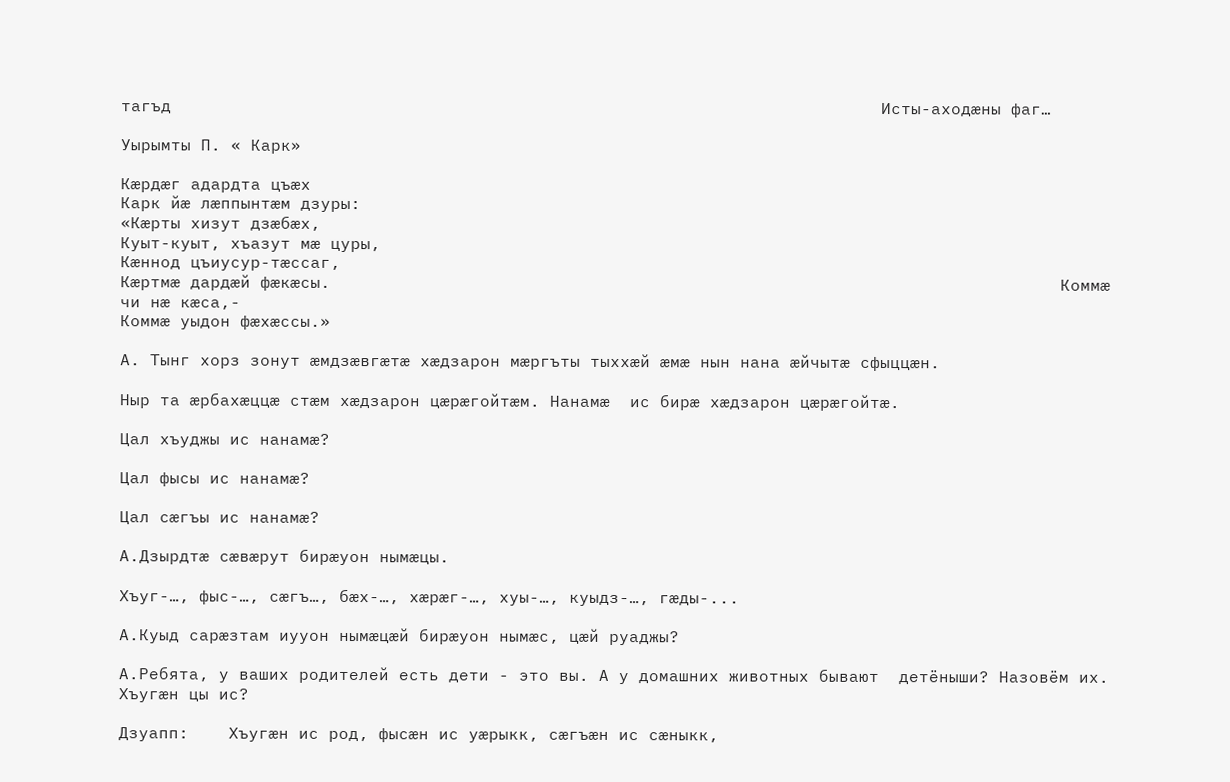тагъд                                                                       Исты-аходæны фаг…

Уырымты П. « Карк»

Кæрдæг адардта цъæх                                                                               Карк йæ лæппынтæм дзуры:                                                                           «Кæрты хизут дзæбæх,                                                                             Куыт-куыт, хъазут мæ цуры,                                                                     Кæннод цъиусур-тæссаг,                                                                            Кæртмæ дардæй фæкæсы.                                                                         Коммæ чи нæ кæса,-                                                                                       Коммæ уыдон фæхæссы.»

А. Тынг хорз зонут æмдзæвгæтæ хæдзарон мæргъты тыххæй æмæ нын нана æйчытæ сфыццæн.

Ныр та æрбахæццæ стæм хæдзарон цæрæгойтæм. Нанамæ  ис бирæ хæдзарон цæрæгойтæ.

Цал хъуджы ис нанамæ?

Цал фысы ис нанамæ?

Цал сæгъы ис нанамæ?

А.Дзырдтæ сæвæрут бирæуон нымæцы.

Хъуг-…, фыс-…, сæгъ…, бæх-…, хæрæг-…, хуы-…, куыдз-…, гæды-...

А.Куыд сарæзтам иууон нымæцæй бирæуон нымæс, цæй руаджы?

А.Ребята, у ваших родителей есть дети - это вы. А у домашних животных бывают  детёныши? Назовём их. Хъугæн цы ис?

Дзуапп:    Хъугæн ис род, фысæн ис уæрыкк, сæгъæн ис сæныкк,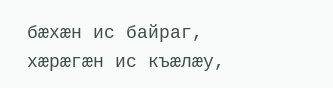бæхæн ис байраг, хæрæгæн ис къæлæу,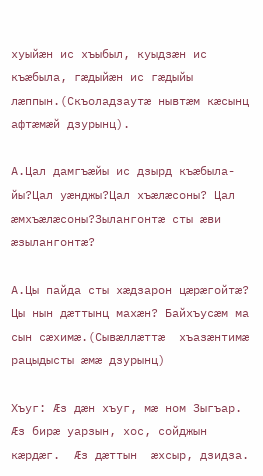хуыйæн ис хъыбыл, куыдзæн ис къæбыла, гæдыйæн ис гæдыйы лæппын.(Скъоладзаутæ нывтæм кæсынц афтæмæй дзурынц).

А.Цал дамгъæйы ис дзырд къæбыла-йы?Цал уæнджы?Цал хъæлæсоны? Цал æмхъæлæсоны?Зылангонтæ сты æви æзылангонтæ?

А.Цы пайда сты хæдзарон цæрæгойтæ? Цы нын дæттынц махæн? Байхъусæм ма сын сæхимæ.(Сывæллæттæ  хъазæнтимæ рацыдысты æмæ дзурынц)

Хъуг: Æз дæн хъуг, мæ ном Зыгъар. Æз бирæ уарзын, хос, сойджын кæрдæг.  Æз дæттын  æхсыр, дзидза.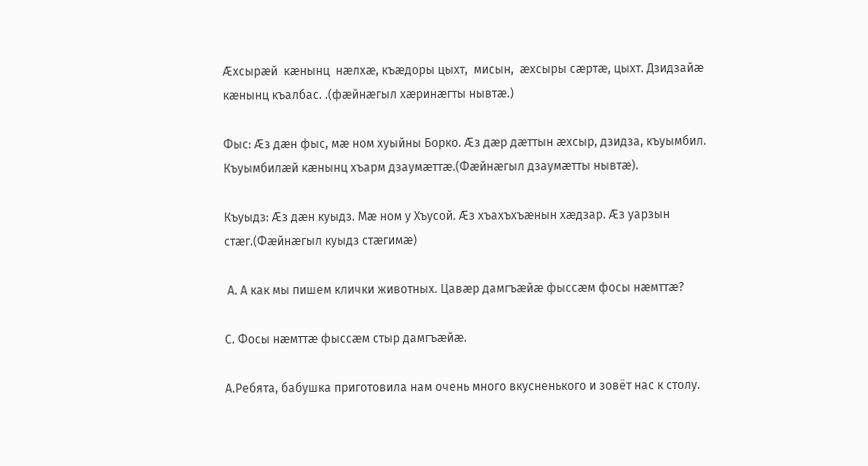Æхсырæй  кæнынц  нæлхæ, къæдоры цыхт,  мисын,  æхсыры сæртæ, цыхт. Дзидзайæ кæнынц къалбас. .(фæйнæгыл хæринæгты нывтæ.)

Фыс: Æз дæн фыс, мæ ном хуыйны Борко. Æз дæр дæттын æхсыр, дзидза, къуымбил. Къуымбилæй кæнынц хъарм дзаумæттæ.(Фæйнæгыл дзаумæтты нывтæ).

Къуыдз: Æз дæн куыдз. Мæ ном у Хъусой. Æз хъахъхъæнын хæдзар. Æз уарзын стæг.(Фæйнæгыл куыдз стæгимæ)

 А. А как мы пишем клички животных. Цавæр дамгъæйæ фыссæм фосы нæмттæ?

С. Фосы нæмттæ фыссæм стыр дамгъæйæ.

А.Ребята, бабушка приготовила нам очень много вкусненького и зовёт нас к столу.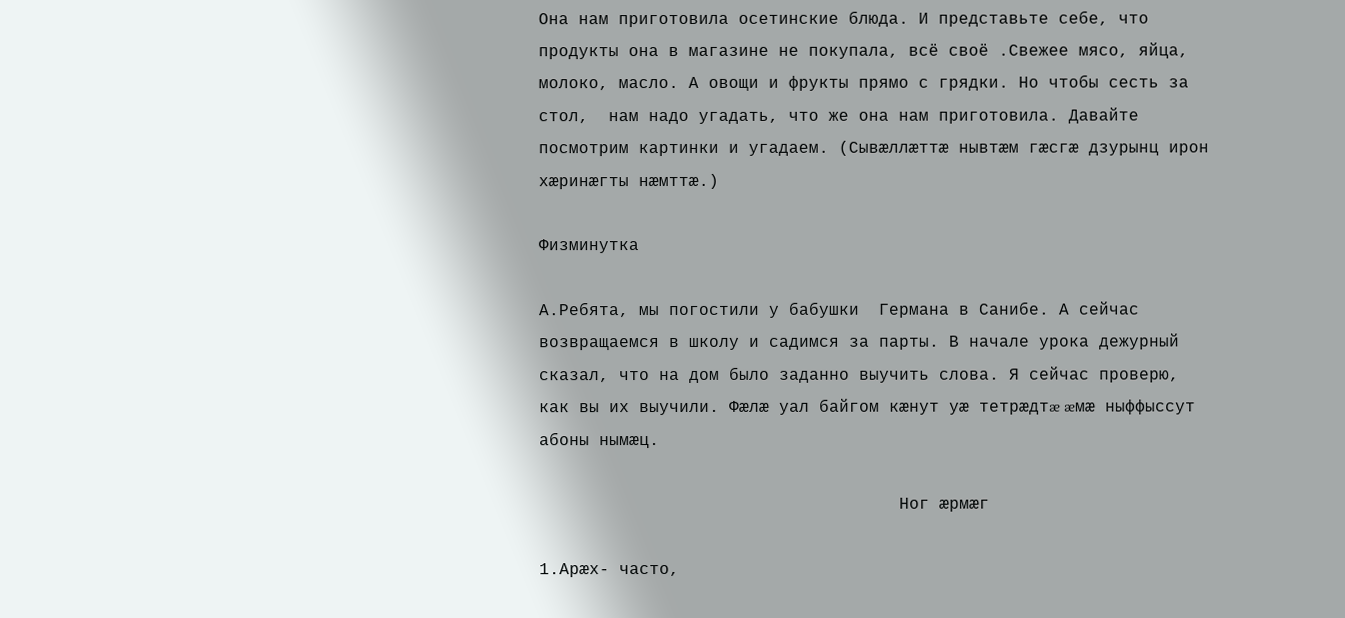Она нам приготовила осетинские блюда. И представьте себе, что продукты она в магазине не покупала, всё своё .Свежее мясо, яйца, молоко, масло. А овощи и фрукты прямо с грядки. Но чтобы сесть за стол,  нам надо угадать, что же она нам приготовила. Давайте посмотрим картинки и угадаем. (Сывæллæттæ нывтæм гæсгæ дзурынц ирон хæринæгты нæмттæ.)

Физминутка

А.Ребята, мы погостили у бабушки  Германа в Санибе. А сейчас возвращаемся в школу и садимся за парты. В начале урока дежурный сказал, что на дом было заданно выучить слова. Я сейчас проверю,  как вы их выучили. Фæлæ уал байгом кæнут уæ тетрæдтæ æмæ ныффыссут абоны нымæц.

                                    Ног æрмæг

1.Арæх- часто,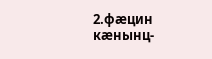2.фæцин кæнынц-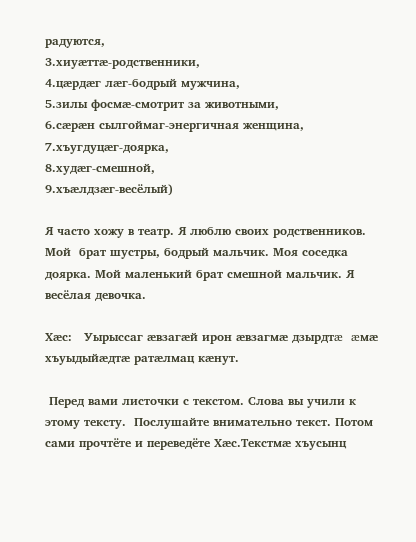радуются,                                                                                        3.хиуæттæ-родственники,                                                                                4.цæрдæг лæг-бодрый мужчина,                                                                                      5.зилы фосмæ-смотрит за животными,                                                                                              6.сæрæн сылгоймаг-энергичная женщина,                                                 7.хъугдуцæг-доярка,                                                                                               8.худæг-смешной,                                                                                            9.хъæлдзæг-весёлый)

Я часто хожу в театр. Я люблю своих родственников. Мой  брат шустры, бодрый мальчик. Моя соседка доярка. Мой маленький брат смешной мальчик. Я весёлая девочка.

Хæс:   Уырыссаг æвзагæй ирон æвзагмæ дзырдтæ  æмæ хъуыдыйæдтæ ратæлмац кæнут.

 Перед вами листочки с текстом. Слова вы учили к этому тексту.  Послушайте внимательно текст. Потом сами прочтёте и переведёте Хæс.Текстмæ хъусынц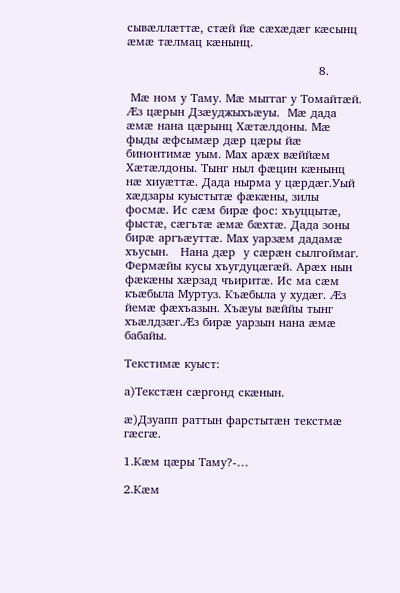сывæллæттæ, стæй йæ сæхæдæг кæсынц æмæ тæлмац кæнынц.

                                                8.

 Мæ ном у Таму. Мæ мыггаг у Томайтæй. Æз цæрын Дзæуджыхъæуы.  Мæ дада æмæ нана цæрынц Хæтæлдоны. Мæ фыды æфсымæр дæр цæры йæ бинонтимæ уым. Мах арæх вæййæм  Хæтæлдоны. Тынг ныл фæцин кæнынц нæ хиуæттæ. Дада нырма у цæрдæг.Уый хæдзары куыстытæ фæкæны, зилы фосмæ. Ис сæм бирæ фос: хъуццытæ, фыстæ, сæгътæ æмæ бæхтæ. Дада зоны бирæ аргъæуттæ. Мах уарзæм дадамæ хъусын.   Нана дæр  у сæрæн сылгоймаг. Фермæйы кусы хъугдуцæгæй. Арæх нын фæкæны хæрзад чъиритæ. Ис ма сæм къæбыла Муртуз. Къæбыла у худæг. Æз йемæ фæхъазын. Хъæуы вæййы тынг хъæлдзæг.Æз бирæ уарзын нана æмæ бабайы.

Текстимæ куыст:

а)Текстæн сæргонд скæнын.

æ)Дзуапп раттын фарстытæн текстмæ гæсгæ.

1.Кæм цæры Таму?-…

2.Кæм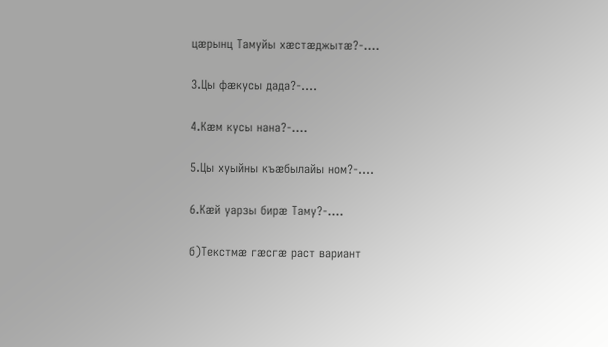цæрынц Тамуйы хæстæджытæ?-….

3.Цы фæкусы дада?-….

4.Кæм кусы нана?-….

5.Цы хуыйны къæбылайы ном?-….

6.Кæй уарзы бирæ Таму?-….

б)Текстмæ гæсгæ раст вариант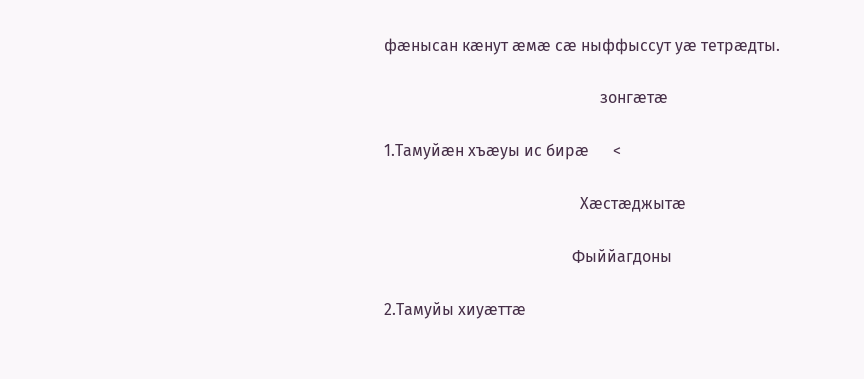фæнысан кæнут æмæ сæ ныффыссут уæ тетрæдты.

                                                      зонгæтæ

1.Тамуйæн хъæуы ис бирæ      <

                                                 Хæстæджытæ

                                               Фыййагдоны

2.Тамуйы хиуæттæ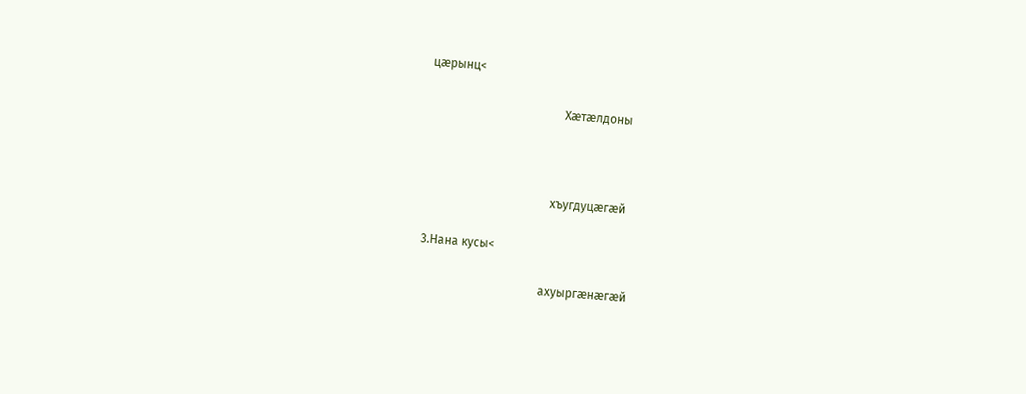цæрынц<

                                             Хæтæлдоны



                                          хъугдуцæгæй

3.Нана кусы<

                                        ахуыргæнæгæй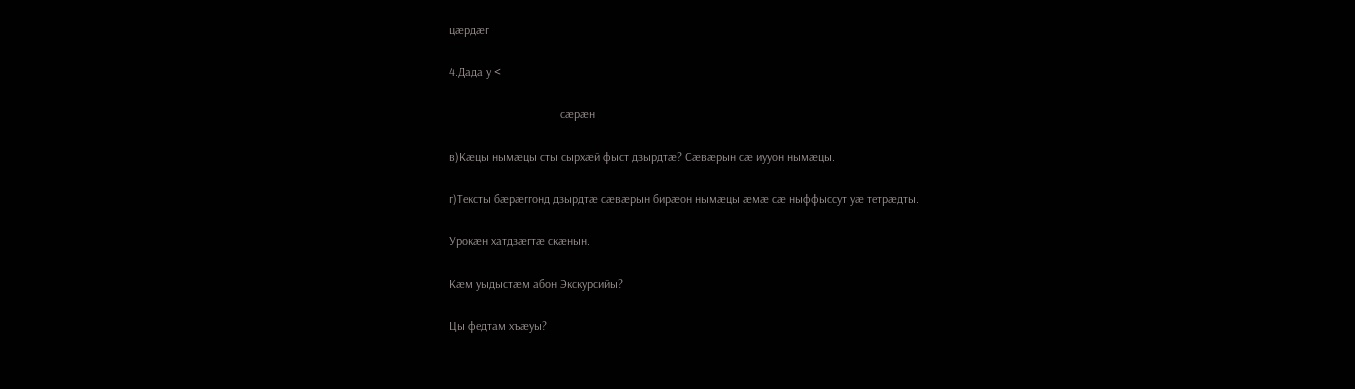цæрдæг

4.Дада у <

                                     сæрæн

в)Кæцы нымæцы сты сырхæй фыст дзырдтæ? Сæвæрын сæ иууон нымæцы.

г)Тексты бæрæггонд дзырдтæ сæвæрын бирæон нымæцы æмæ сæ ныффыссут уæ тетрæдты.

Урокæн хатдзæгтæ скæнын.

Кæм уыдыстæм абон Экскурсийы?

Цы федтам хъæуы?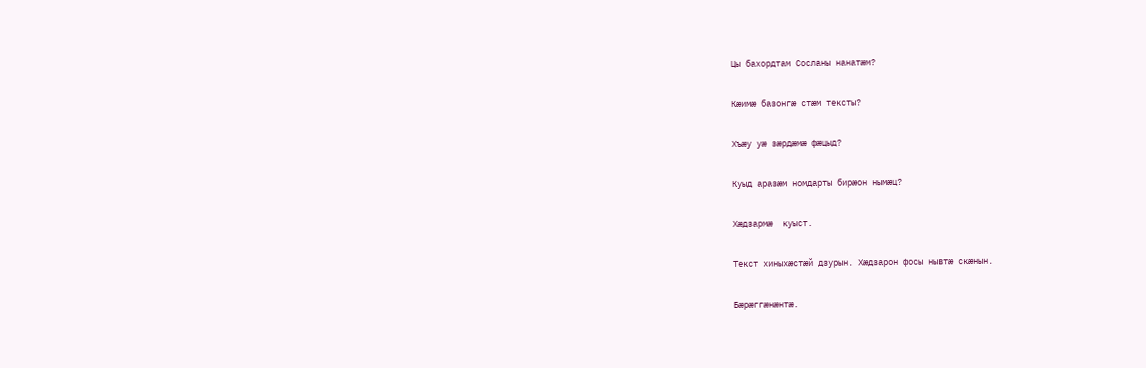Цы бахордтам Сосланы нанатæм?

Кæимæ базонгæ стæм тексты?

Хъæу уæ зæрдæмæ фæцыд?

Куыд аразæм номдарты бирæон нымæц?

Хæдзармæ  куыст.

Текст хиныхæстæй дзурын. Хæдзарон фосы нывтæ скæнын.

Бæрæггæнæнтæ.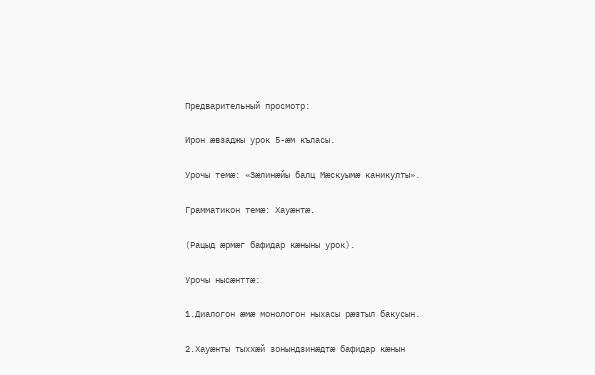Предварительный просмотр:

Ирон ӕвзаджы урок 5-ӕм къласы.

Урочы темӕ: «Зӕлинӕйы балц Мӕскуымӕ каникулты».

Грамматикон темӕ: Хауӕнтӕ.

(Рацыд ӕрмӕг бафидар кӕныны урок).

Урочы нысӕнттӕ:

1.Диалогон ӕмӕ монологон ныхасы рӕзтыл бакусын.

2.Хауӕнты тыххӕй зонындзинӕдтӕ бафидар кӕнын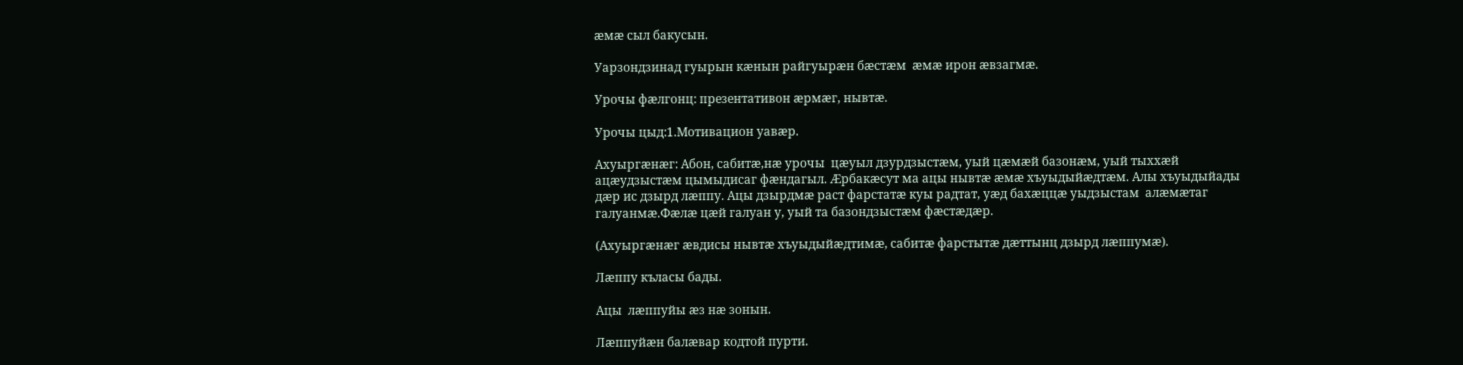ӕмӕ сыл бакусын.

Уарзондзинад гуырын кӕнын райгуырӕн бӕстӕм  ӕмӕ ирон ӕвзагмӕ.

Урочы фӕлгонц: презентативон ӕрмӕг, нывтӕ.

Урочы цыд:1.Мотивацион уавӕр.

Ахуыргӕнӕг: Абон, сабитӕ,нӕ урочы  цӕуыл дзурдзыстӕм, уый цӕмӕй базонӕм, уый тыххӕй ацӕудзыстӕм цымыдисаг фӕндагыл. Ӕрбакӕсут ма ацы нывтӕ ӕмӕ хъуыдыйӕдтӕм. Алы хъуыдыйады дӕр ис дзырд лӕппу. Ацы дзырдмӕ раст фарстатӕ куы радтат, уӕд бахӕццӕ уыдзыстам  алӕмӕтаг галуанмӕ.Фӕлӕ цӕй галуан у, уый та базондзыстӕм фӕстӕдӕр.

(Ахуыргӕнӕг ӕвдисы нывтӕ хъуыдыйӕдтимӕ, сабитӕ фарстытӕ дӕттынц дзырд лӕппумӕ).

Лӕппу къласы бады.

Ацы  лӕппуйы ӕз нӕ зонын.

Лӕппуйӕн балӕвар кодтой пурти.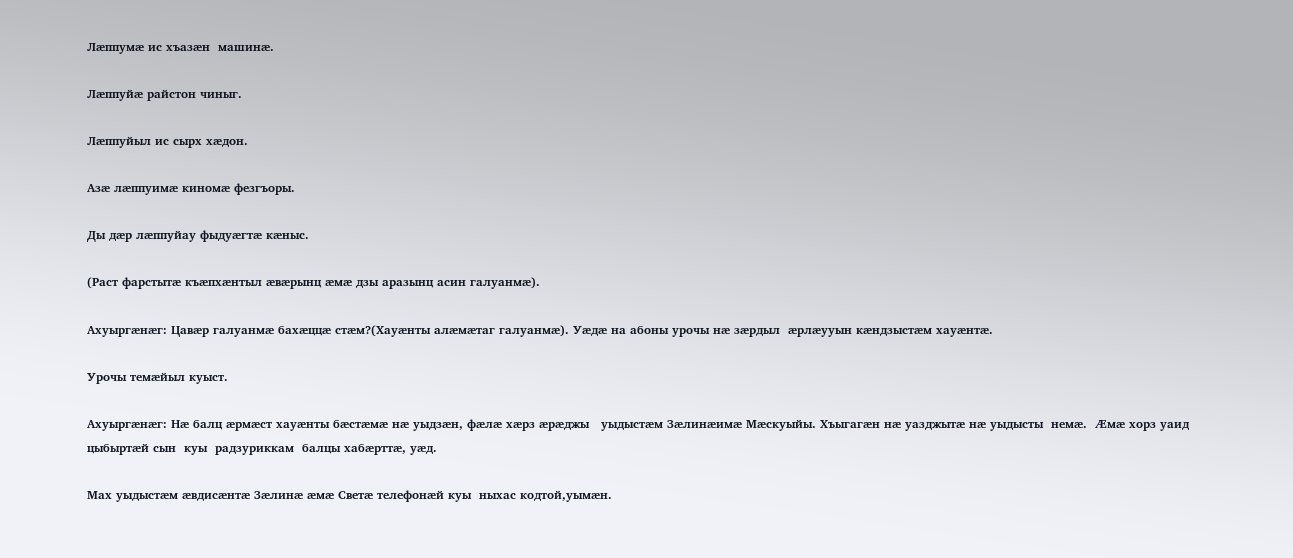Лӕппумӕ ис хъазӕн  машинӕ.

Лӕппуйӕ райстон чиныг.

Лӕппуйыл ис сырх хӕдон.

Азӕ лӕппуимӕ киномӕ фезгъоры.

Ды дӕр лӕппуйау фыдуӕгтӕ кӕныс.

(Раст фарстытӕ къӕпхӕнтыл ӕвӕрынц ӕмӕ дзы аразынц асин галуанмӕ).

Ахуыргӕнӕг: Цавӕр галуанмӕ бахӕццӕ стӕм?(Хауӕнты алӕмӕтаг галуанмӕ). Уӕдӕ на абоны урочы нӕ зӕрдыл  ӕрлӕууын кӕндзыстӕм хауӕнтӕ.

Урочы темӕйыл куыст.

Ахуыргӕнӕг: Нӕ балц ӕрмӕст хауӕнты бӕстӕмӕ нӕ уыдзӕн, фӕлӕ хӕрз ӕрӕджы   уыдыстӕм Зӕлинӕимӕ Мӕскуыйы. Хъыгагӕн нӕ уазджытӕ нӕ уыдысты  немӕ.  Ӕмӕ хорз уаид цыбыртӕй сын  куы  радзуриккам  балцы хабӕрттӕ, уӕд.

Мах уыдыстӕм ӕвдисӕнтӕ Зӕлинӕ ӕмӕ Светӕ телефонӕй куы  ныхас кодтой,уымӕн.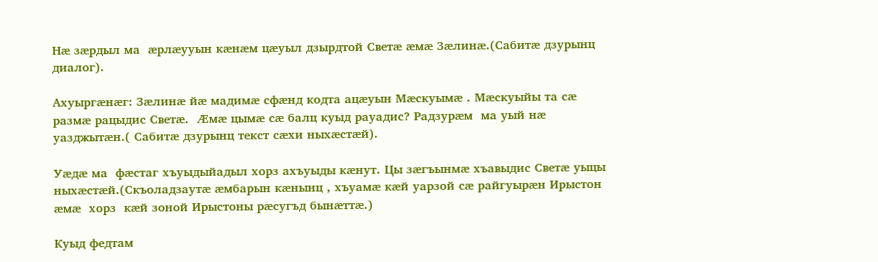Нӕ зӕрдыл ма  ӕрлӕууын кӕнӕм цӕуыл дзырдтой Светӕ ӕмӕ Зӕлинӕ.(Сабитӕ дзурынц диалог).

Ахуыргӕнӕг: Зӕлинӕ йӕ мадимӕ сфӕнд кодта ацӕуын Мӕскуымӕ . Мӕскуыйы та сӕ размӕ рацыдис Светӕ.  Ӕмӕ цымӕ сӕ балц куыд рауадис? Радзурӕм  ма уый нӕ уазджытӕн.( Сабитӕ дзурынц текст сӕхи ныхӕстӕй).

Уӕдӕ ма  фӕстаг хъуыдыйадыл хорз ахъуыды кӕнут. Цы зӕгъынмӕ хъавыдис Светӕ уыцы ныхӕстӕй.(Скъоладзаутӕ ӕмбарын кӕнынц , хъуамӕ кӕй уарзой сӕ райгуырӕн Ирыстон ӕмӕ  хорз  кӕй зоной Ирыстоны рӕсугъд бынӕттӕ.)

Куыд федтам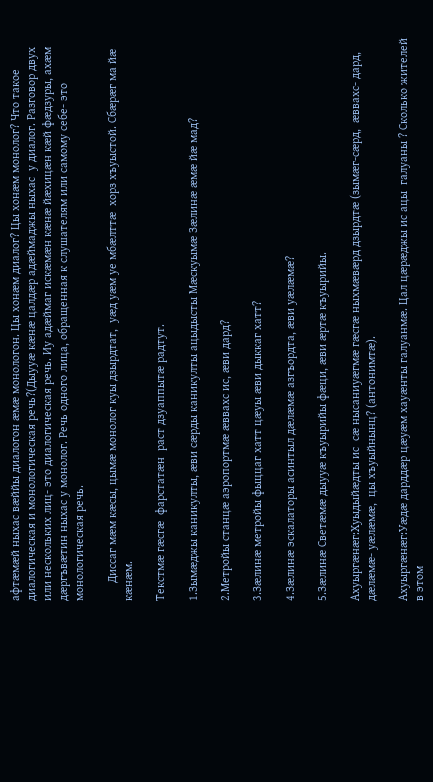афтӕмӕй ныхас вӕййы диалогон ӕмӕ монологон. Цы хонӕм диалог? Цы хонӕм монолог? Что такое диалогическая и монологическая речь?(Дыууӕ кӕнӕ цалдӕр адӕймаджы ныхас  у диалог. Разговор двух или нескольких лиц- это диалогическая речь. Иу адӕймаг искӕмӕн кӕнӕ йӕхицӕн кӕй фӕдзуры, ахӕм дӕргъвӕтин ныхас у монолог. Речь одного лица, обращенная к слушателям или самому себе- это монологическая речь.

      Диссаг мӕм кӕсы, цымӕ монолог куы дзырдтат,  уӕд уӕм уе мбӕлттӕ  хорз хъуыстой. Сбӕрӕг ма йӕ кӕнӕм.

Текстмӕ гӕсгӕ  фарстатӕн  раст дзуаппытӕ радтут.

1.Зымӕджы каникулты, ӕви сӕрды каникулты ацыдысты Мӕскуымӕ Зӕлинӕ ӕмӕ йӕ мад?

2.Метройы станцӕ аэропортмӕ ӕввахс ис, ӕви дард?

3.Зӕлинӕ метройы фыццаг хатт цӕуы ӕви дыккаг хатт?

4.Зӕлинӕ эскалаторы асинтыл дӕлӕмӕ азгъордта, ӕви уӕлӕмӕ?

5.Зӕлинӕ Светӕмӕ дыууӕ къуырийы фӕци, ӕви ӕртӕ къуырийы.

Ахуыргӕнӕг:Хуыдыйӕдты ис  сӕ нысаниуӕгмӕ гӕсгӕ ныхмӕвӕрд дзырдтӕ (зымӕг-сӕрд,  ӕввахс- дард,  дӕлӕмӕ- уӕлӕмӕ,  цы хъуыйнынц? (антонимтӕ).

Ахуыргӕнӕг:Уӕдӕ дарддӕр цӕуӕм хауӕнты галуанмӕ. Цал цӕрӕджы ис ацы  галуаны ? Сколько жителей в этом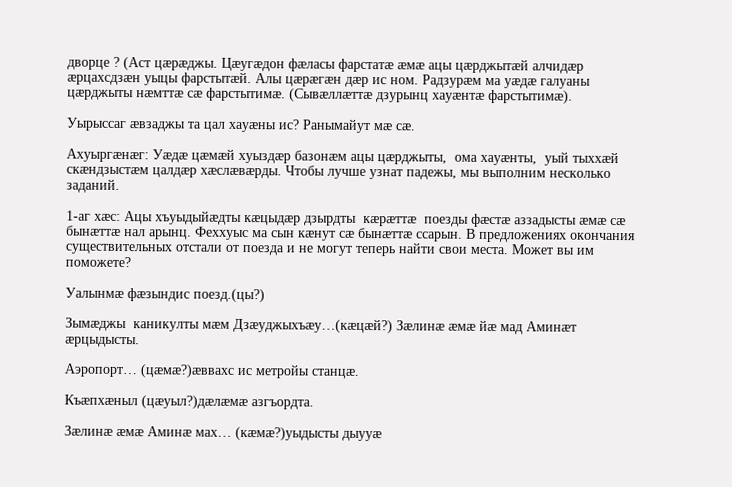дворце ? (Аст цӕрӕджы. Цӕугӕдон фӕласы фарстатӕ ӕмӕ ацы цӕрджытӕй алчидӕр ӕрцахсдзӕн уыцы фарстытӕй. Алы цӕрӕгӕн дӕр ис ном. Радзурӕм ма уӕдӕ галуаны цӕрджыты нӕмттӕ сӕ фарстытимӕ. (Сывӕллӕттӕ дзурынц хауӕнтӕ фарстытимӕ).

Уырыссаг ӕвзаджы та цал хауӕны ис? Ранымайут мӕ сӕ.

Ахуыргӕнӕг: Уӕдӕ цӕмӕй хуыздӕр базонӕм ацы цӕрджыты,  ома хауӕнты,  уый тыххӕй скӕндзыстӕм цалдӕр хӕслӕвӕрды. Чтобы лучше узнат падежы, мы выполним несколько заданий.

1-аг хӕс: Ацы хъуыдыйӕдты кӕцыдӕр дзырдты  кӕрӕттӕ  поезды фӕстӕ аззадысты ӕмӕ сӕ бынӕттӕ нал арынц. Феххуыс ма сын кӕнут сӕ бынӕттӕ ссарын. В предложениях окончания существительных отстали от поезда и не могут теперь найти свои места. Может вы им поможете?

Уалынмӕ фӕзындис поезд.(цы?)

Зымӕджы  каникулты мӕм Дзӕуджыхъӕу…(кӕцӕй?) Зӕлинӕ ӕмӕ йӕ мад Аминӕт ӕрцыдысты.

Аэропорт… (цӕмӕ?)ӕввахс ис метройы станцӕ.

Къӕпхӕныл (цӕуыл?)дӕлӕмӕ азгъордта.

Зӕлинӕ ӕмӕ Аминӕ мах… (кӕмӕ?)уыдысты дыууӕ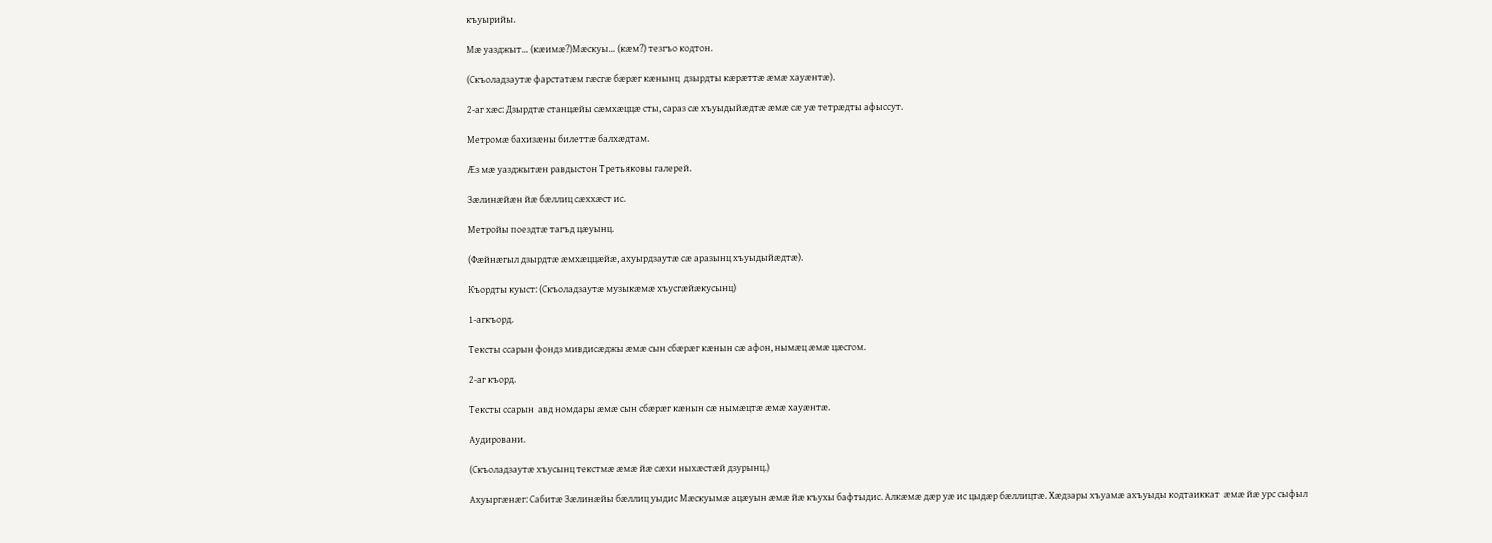къуырийы.

Мӕ уазджыт… (кӕимӕ?)Мӕскуы… (кӕм?) тезгъо кодтон.

(Скъоладзаутӕ фарстатӕм гӕсгӕ бӕрӕг кӕнынц  дзырдты кӕрӕттӕ ӕмӕ хауӕнтӕ).

2-аг хӕс: Дзырдтӕ станцӕйы сӕмхӕццӕ сты, сараз сӕ хъуыдыйӕдтӕ ӕмӕ сӕ уӕ тетрӕдты афыссут.

Метромӕ бахизӕны билеттӕ балхӕдтам.

Ӕз мӕ уазджытӕн равдыстон Третьяковы галерей.

Зӕлинӕйӕн йӕ бӕллиц сӕххӕст ис.

Метройы поездтӕ тагъд цӕуынц.

(Фӕйнӕгыл дзырдтӕ ӕмхӕццӕйӕ, ахуырдзаутӕ сӕ аразынц хъуыдыйӕдтӕ).

Къордты куыст: (Скъоладзаутӕ музыкӕмӕ хъусгӕйӕкусынц)

1-агкъорд.

Тексты ссарын фондз мивдисӕджы ӕмӕ сын сбӕрӕг кӕнын сӕ афон, нымӕц ӕмӕ цӕсгом.

2-аг къорд.

Тексты ссарын  авд номдары ӕмӕ сын сбӕрӕг кӕнын сӕ нымӕцтӕ ӕмӕ хауӕнтӕ.

Аудировани.

(Скъоладзаутӕ хъусынц текстмӕ ӕмӕ йӕ сӕхи ныхӕстӕй дзурынц.)

Ахуыргӕнӕг: Сабитӕ Зӕлинӕйы бӕллиц уыдис Мӕскуымӕ ацӕуын ӕмӕ йӕ къухы бафтыдис. Алкӕмӕ дӕр уӕ ис цыдӕр бӕллицтӕ. Хӕдзары хъуамӕ ахъуыды кодтаиккат  ӕмӕ йӕ урс сыфыл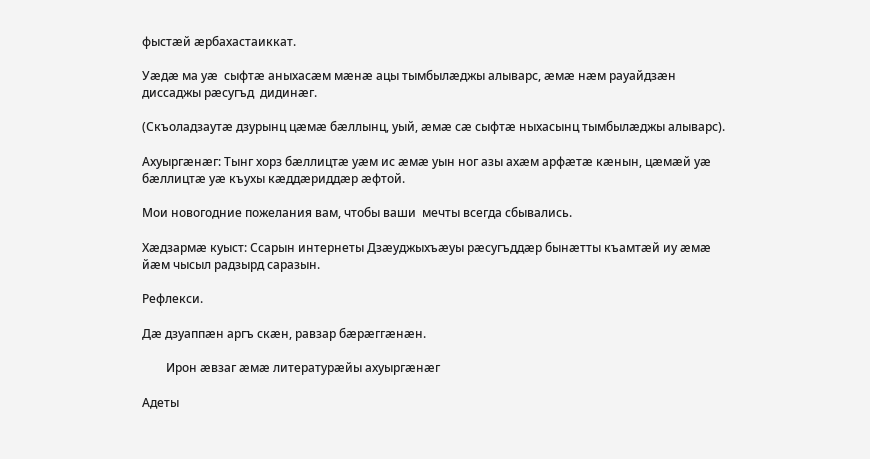фыстӕй ӕрбахастаиккат.

Уӕдӕ ма уӕ  сыфтӕ аныхасӕм мӕнӕ ацы тымбылӕджы алыварс, ӕмӕ нӕм рауайдзӕн диссаджы рӕсугъд  дидинӕг.

(Скъоладзаутӕ дзурынц цӕмӕ бӕллынц, уый, ӕмӕ сӕ сыфтӕ ныхасынц тымбылӕджы алыварс).

Ахуыргӕнӕг: Тынг хорз бӕллицтӕ уӕм ис ӕмӕ уын ног азы ахӕм арфӕтӕ кӕнын, цӕмӕй уӕ бӕллицтӕ уӕ къухы кӕддӕриддӕр ӕфтой.

Мои новогодние пожелания вам, чтобы ваши  мечты всегда сбывались.

Хӕдзармӕ куыст: Ссарын интернеты Дзӕуджыхъӕуы рӕсугъддӕр бынӕтты къамтӕй иу ӕмӕ йӕм чысыл радзырд саразын.

Рефлекси.

Дæ дзуаппæн аргъ скæн, равзар бæрæггæнæн.

        Ирон ӕвзаг ӕмӕ литературӕйы ахуыргӕнӕг

Адеты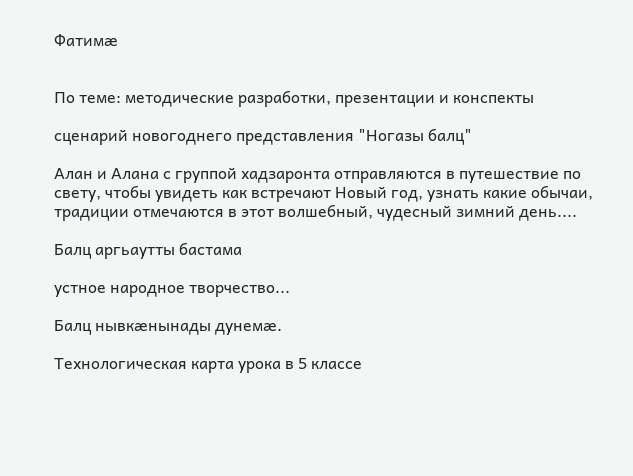Фатимӕ


По теме: методические разработки, презентации и конспекты

сценарий новогоднего представления "Ногазы балц"

Алан и Алана с группой хадзаронта отправляются в путешествие по свету, чтобы увидеть как встречают Новый год, узнать какие обычаи, традиции отмечаются в этот волшебный, чудесный зимний день....

Балц аргьаутты бастама

устное народное творчество...

Балц нывкæнынады дунемæ.

Технологическая карта урока в 5 классе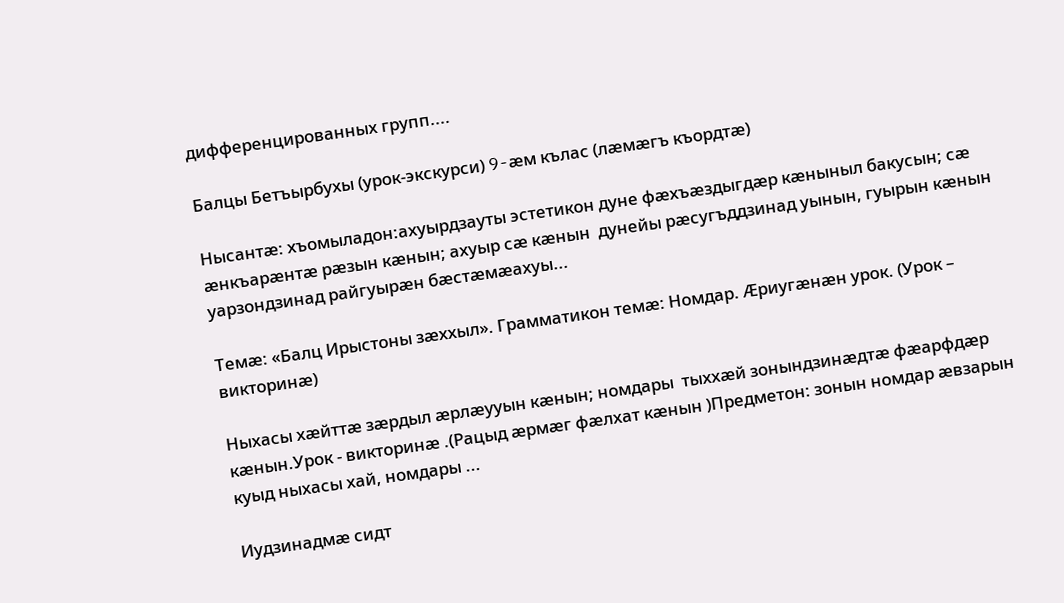дифференцированных групп....

Балцы Бетъырбухы (урок-экскурси) 9-æм кълас (лæмæгъ къордтæ)

Нысантæ: хъомыладон:ахуырдзауты эстетикон дуне фæхъæздыгдæр кæныныл бакусын; сæ æнкъарæнтæ рæзын кæнын; ахуыр сæ кæнын  дунейы рæсугъддзинад уынын, гуырын кæнын уарзондзинад райгуырæн бæстæмæахуы...

Темӕ: «Балц Ирыстоны зӕххыл». Грамматикон темӕ: Номдар. Æриугӕнӕн урок. (Урок – викторинӕ)

Ныхасы хæйттæ зæрдыл æрлæууын кæнын; номдары  тыххæй зонындзинæдтæ фæарфдæр кæнын.Урок - викторинӕ .(Рацыд æрмæг фæлхат кæнын )Предметон: зонын номдар æвзарын куыд ныхасы хай, номдары ...

Иудзинадмæ сидт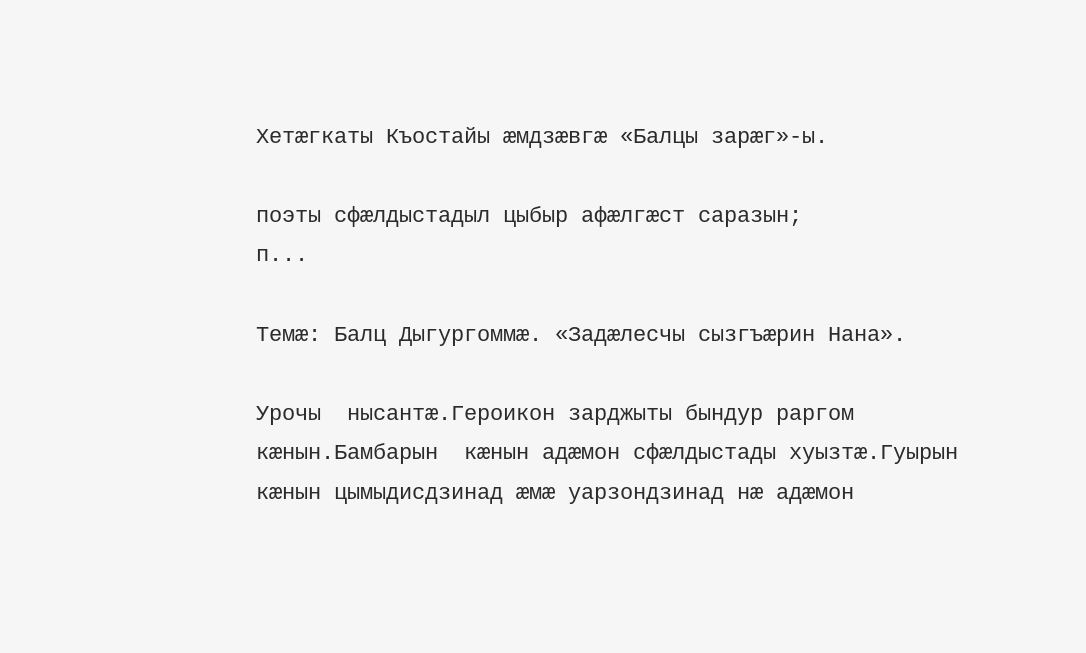Хетæгкаты Къостайы ӕмдзӕвгӕ «Балцы зарӕг»-ы.

поэты сфæлдыстадыл цыбыр афæлгæст саразын;                           п...

Темæ: Балц Дыгургоммæ. «Задæлесчы сызгъæрин Нана».

Урочы  нысантæ.Героикон зарджыты бындур раргом кæнын.Бамбарын  кæнын адæмон сфæлдыстады хуызтæ.Гуырын кæнын цымыдисдзинад æмæ уарзондзинад нæ адæмон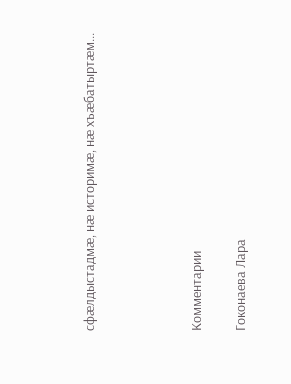сфæлдыстадмæ, нæ историмæ, нæ хъæбатыртæм...




Комментарии

Гоконаева Лара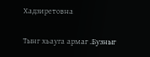Хадзиретовна

Тынг хьауга армаг .Бузныг